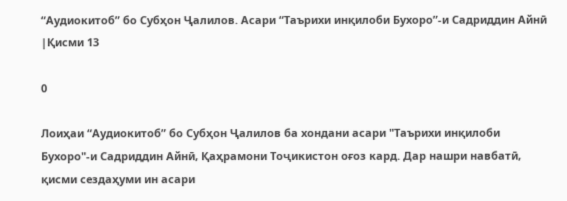“Аудиокитоб” бо Субҳон Ҷалилов. Асари “Таърихи инқилоби Бухоро”-и Садриддин Айнӣ |Қисми 13

0

Лоиҳаи “Аудиокитоб” бо Субҳон Ҷалилов ба хондани асари "Таърихи инқилоби Бухоро"-и Садриддин Айнӣ, Қаҳрамони Тоҷикистон оғоз кард. Дар нашри навбатӣ, қисми сездаҳуми ин асари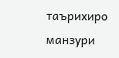таърихиро манзури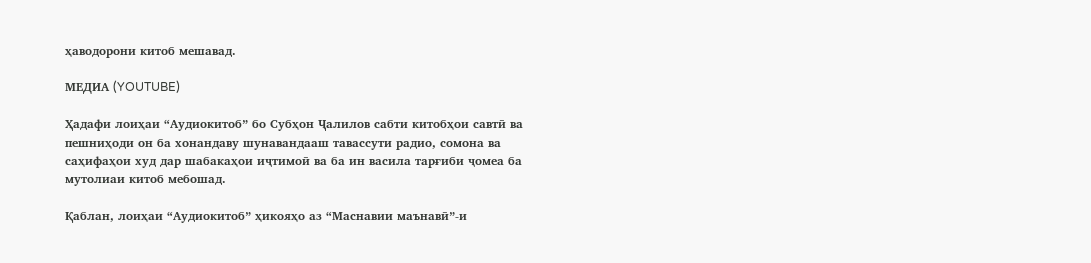ҳаводорони китоб мешавад.

МЕДИА (YOUTUBE)

Ҳадафи лоиҳаи “Аудиокитоб” бо Субҳон Ҷалилов сабти китобҳои савтӣ ва пешниҳоди он ба хонандаву шунавандааш тавассути радио, сомона ва саҳифаҳои худ дар шабакаҳои иҷтимоӣ ва ба ин васила тарғиби ҷомеа ба мутолиаи китоб мебошад.

Қаблан, лоиҳаи “Аудиокитоб” ҳикояҳо аз “Маснавии маънавӣ”-и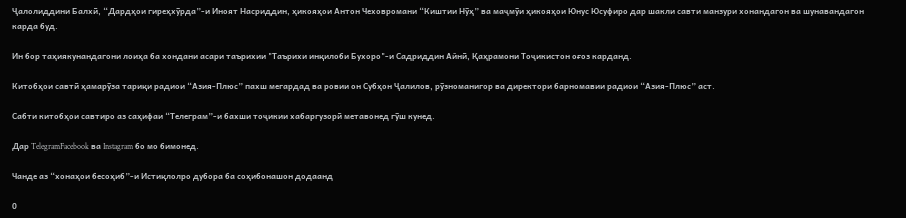Ҷалолиддини Балхӣ, “Дардҳои гиреҳхӯрда”-и Иноят Насриддин, ҳикояҳои Антон Чеховромани “Киштии Нӯҳ” ва маҷмӯи ҳикояҳои Юнус Юсуфиро дар шакли савти манзури хонандагон ва шунавандагон карда буд.

Ин бор таҳиякунандагони лоиҳа ба хондани асари таърихии "Таърихи инқилоби Бухоро"-и Садриддин Айнӣ, Қаҳрамони Тоҷикистон оғоз карданд.

Китобҳои савтӣ ҳамарӯза тариқи радиои “Азия-Плюс” пахш мегардад ва ровии он Субҳон Ҷалилов, рӯзноманигор ва директори барномавии радиои “Азия-Плюс” аст.

Cабти китобҳои савтиро аз саҳифаи “Телеграм”-и бахши тоҷикии хабаргузорӣ метавонед гӯш кунед.

Дар TelegramFacebook ва Instagram бо мо бимонед.

Чанде аз “хонаҳои бесоҳиб”-и Истиқлолро дубора ба соҳибонашон додаанд

0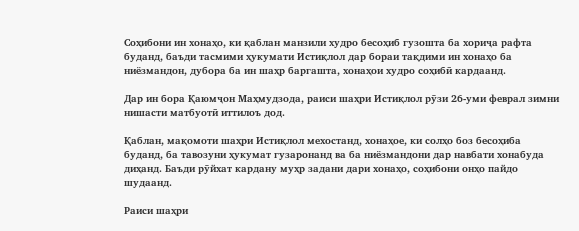Соҳибони ин хонаҳо, ки қаблан манзили худро бесоҳиб гузошта ба хориҷа рафта буданд, баъди тасмими ҳукумати Истиқлол дар бораи тақдими ин хонаҳо ба ниёзмандон, дубора ба ин шаҳр баргашта, хонаҳои худро соҳибӣ кардаанд.

Дар ин бора Қаюмҷон Маҳмудзода, раиси шаҳри Истиқлол рӯзи 26-уми феврал зимни нишасти матбуотӣ иттилоъ дод.

Қаблан, мақомоти шаҳри Истиқлол мехостанд, хонаҳое, ки солҳо боз бесоҳиба буданд, ба тавозуни ҳукумат гузаронанд ва ба ниёзмандони дар навбати хонабуда диҳанд. Баъди рӯйхат кардану муҳр задани дари хонаҳо, соҳибони онҳо пайдо шудаанд.

Раиси шаҳри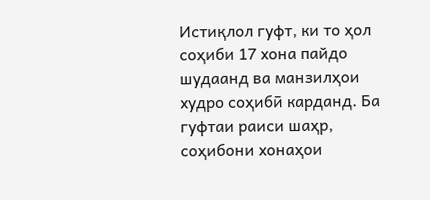Истиқлол гуфт, ки то ҳол соҳиби 17 хона пайдо шудаанд ва манзилҳои худро соҳибӣ карданд. Ба гуфтаи раиси шаҳр, соҳибони хонаҳои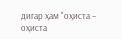дигар ҳам "оҳиста – оҳиста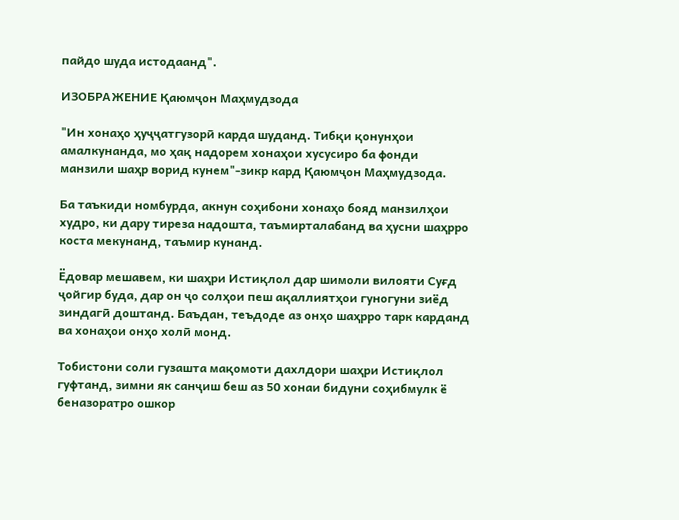пайдо шуда истодаанд".

ИЗОБРАЖЕНИЕ Қаюмҷон Маҳмудзода

"Ин хонаҳо ҳуҷҷатгузорӣ карда шуданд. Тибқи қонунҳои амалкунанда, мо ҳақ надорем хонаҳои хусусиро ба фонди манзили шаҳр ворид кунем"-зикр кард Қаюмҷон Маҳмудзода.

Ба таъкиди номбурда, акнун соҳибони хонаҳо бояд манзилҳои худро, ки дару тиреза надошта, таъмирталабанд ва ҳусни шаҳрро коста мекунанд, таъмир кунанд.

Ёдовар мешавем, ки шаҳри Истиқлол дар шимоли вилояти Суғд ҷойгир буда, дар он ҷо солҳои пеш ақаллиятҳои гуногуни зиёд зиндагӣ доштанд. Баъдан, теъдоде аз онҳо шаҳрро тарк карданд ва хонаҳои онҳо холӣ монд.

Тобистони соли гузашта мақомоти дахлдори шаҳри Истиқлол гуфтанд, зимни як санҷиш беш аз 50 хонаи бидуни соҳибмулк ё беназоратро ошкор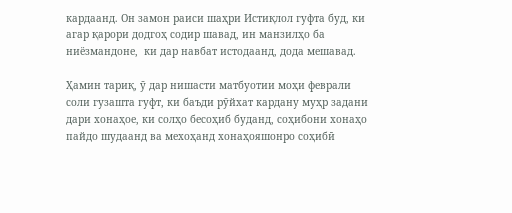кардаанд. Он замон раиси шаҳри Истиқлол гуфта буд, ки агар қарори додгоҳ содир шавад, ин манзилҳо ба ниёзмандоне,  ки дар навбат истодаанд, дода мешавад.

Ҳамин тариқ, ӯ дар нишасти матбуотии моҳи феврали соли гузашта гуфт, ки баъди рӯйхат кардану муҳр задани дари хонаҳое, ки солҳо бесоҳиб буданд, соҳибони хонаҳо пайдо шудаанд ва мехоҳанд хонаҳояшонро соҳибӣ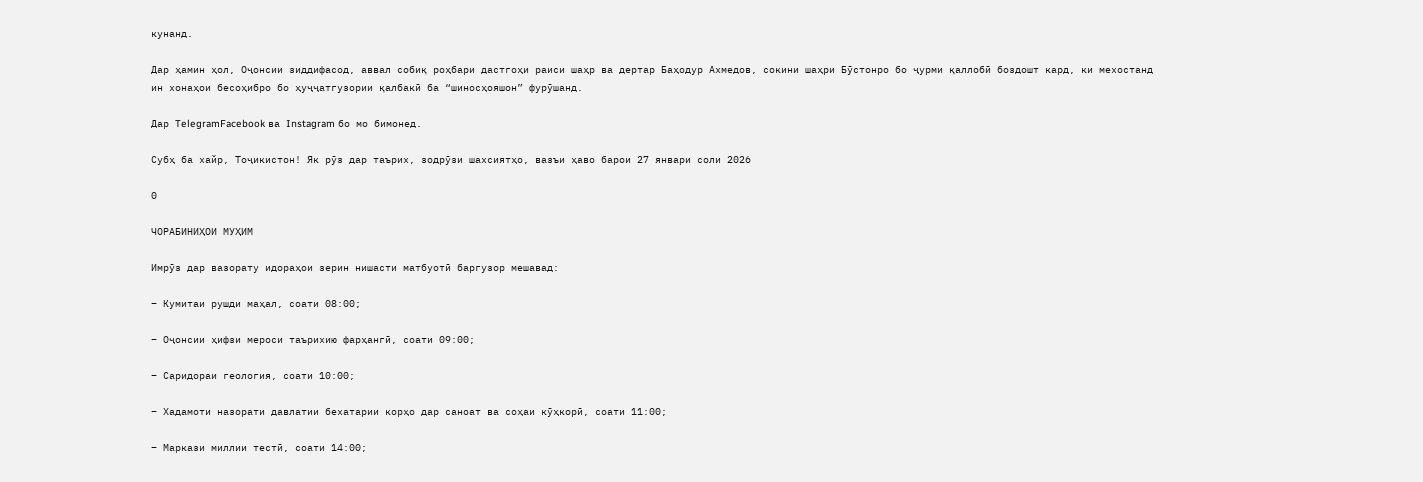кунанд.

Дар ҳамин ҳол, Оҷонсии зиддифасод, аввал собиқ роҳбари дастгоҳи раиси шаҳр ва дертар Баҳодур Ахмедов, сокини шаҳри Бӯстонро бо ҷурми қаллобӣ боздошт кард, ки мехостанд ин хонаҳои бесоҳибро бо ҳуҷҷатгузории қалбакӣ ба “шиносҳояшон” фурӯшанд.

Дар TelegramFacebook ва Instagram бо мо бимонед.

Субҳ ба хайр, Тоҷикистон! Як рӯз дар таърих, зодрӯзи шахсиятҳо, вазъи ҳаво барои 27 январи соли 2026

0

ЧОРАБИНИҲОИ МУҲИМ

Имрӯз дар вазорату идораҳои зерин нишасти матбуотӣ баргузор мешавад:

– Кумитаи рушди маҳал, соати 08:00;

– Оҷонсии ҳифзи мероси таърихию фарҳангӣ, соати 09:00;

– Саридораи геология, соати 10:00;

– Хадамоти назорати давлатии бехатарии корҳо дар саноат ва соҳаи кӯҳкорӣ, соати 11:00;

– Маркази миллии тестӣ, соати 14:00;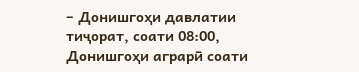– Донишгоҳи давлатии тиҷорат, соати 08:00, Донишгоҳи аграрӣ соати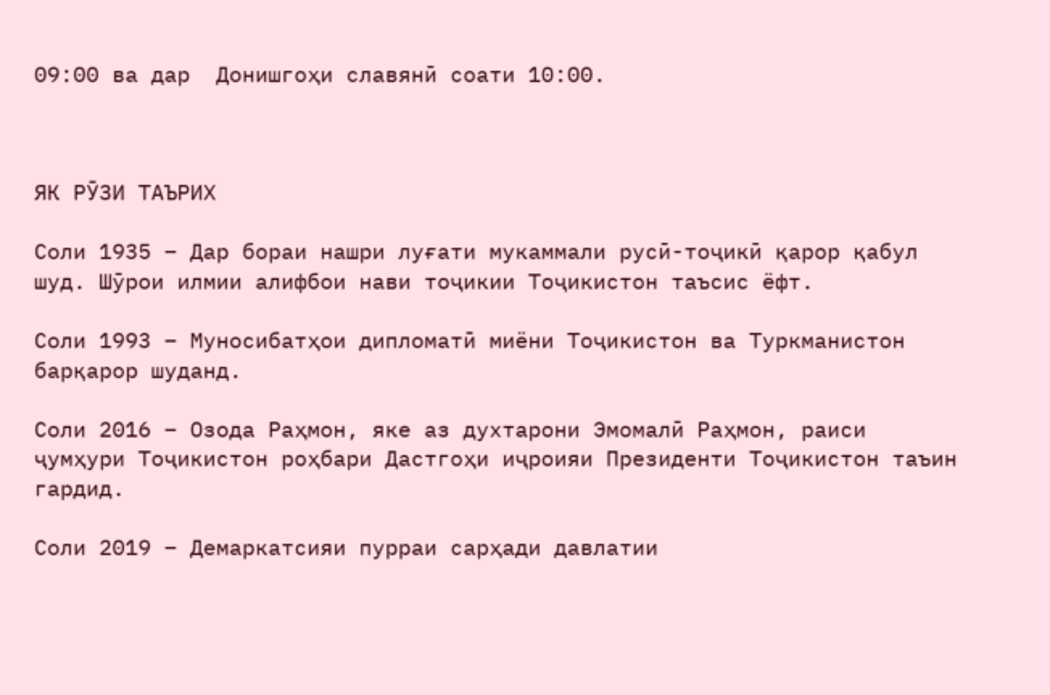09:00 ва дар  Донишгоҳи славянӣ соати 10:00.



ЯК РӮЗИ ТАЪРИХ

Соли 1935 – Дар бораи нашри луғати мукаммали русӣ-тоҷикӣ қарор қабул шуд. Шӯрои илмии алифбои нави тоҷикии Тоҷикистон таъсис ёфт.

Соли 1993 – Муносибатҳои дипломатӣ миёни Тоҷикистон ва Туркманистон барқарор шуданд.

Соли 2016 – Озода Раҳмон, яке аз духтарони Эмомалӣ Раҳмон, раиси ҷумҳури Тоҷикистон роҳбари Дастгоҳи иҷроияи Президенти Тоҷикистон таъин гардид.

Соли 2019 – Демаркатсияи пурраи сарҳади давлатии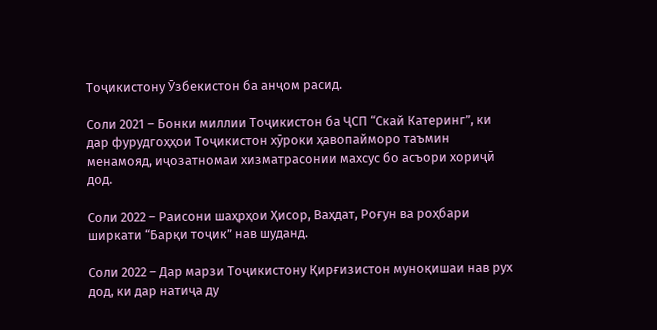Тоҷикистону Ӯзбекистон ба анҷом расид.

Соли 2021 – Бонки миллии Тоҷикистон ба ҶСП “Скай Катеринг”, ки дар фурудгоҳҳои Тоҷикистон хӯроки ҳавопайморо таъмин менамояд, иҷозатномаи хизматрасонии махсус бо асъори хориҷӣ дод.

Соли 2022 – Раисони шаҳрҳои Ҳисор, Ваҳдат, Роғун ва роҳбари ширкати “Барқи тоҷик” нав шуданд.

Соли 2022 – Дар марзи Тоҷикистону Қирғизистон муноқишаи нав рух дод, ки дар натиҷа ду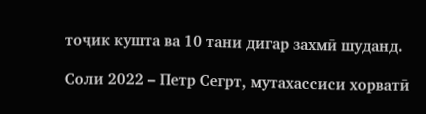тоҷик кушта ва 10 тани дигар захмӣ шуданд.

Соли 2022 – Петр Сегрт, мутахассиси хорватӣ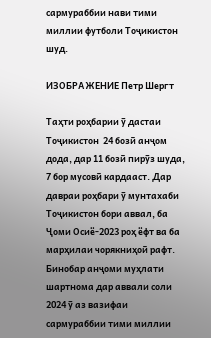сармураббии нави тими миллии футболи Тоҷикистон шуд.

ИЗОБРАЖЕНИЕ Петр Шергт

Таҳти роҳбарии ӯ дастаи Тоҷикистон  24 бозӣ анҷом дода, дар 11 бозӣ пирӯз шуда, 7 бор мусовӣ кардааст. Дар давраи роҳбари ӯ мунтахаби Тоҷикистон бори аввал, ба Ҷоми Осиё-2023 роҳ ёфт ва ба марҳилаи чорякниҳоӣ рафт. Бинобар анҷоми муҳлати шартнома дар аввали соли 2024 ӯ аз вазифаи сармураббии тими миллии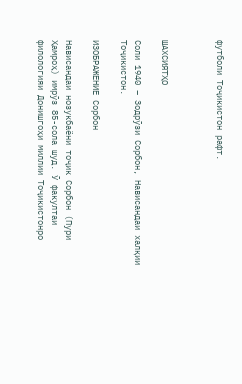футболи Тоҷикистон рафт.



ШАХСИЯТҲО

Соли 1940 – Зодрӯзи Сорбон, Нависандаи халқии Тоҷикистон.

ИЗОБРАЖЕНИЕ Сорбон

Нависандаи нозукбаёни тоҷик Сорбон (Пури Ҳамроҳ) имрӯз 85-сола шуд. Ӯ факултаи филологияи Донишгоҳи миллии Тоҷикистонро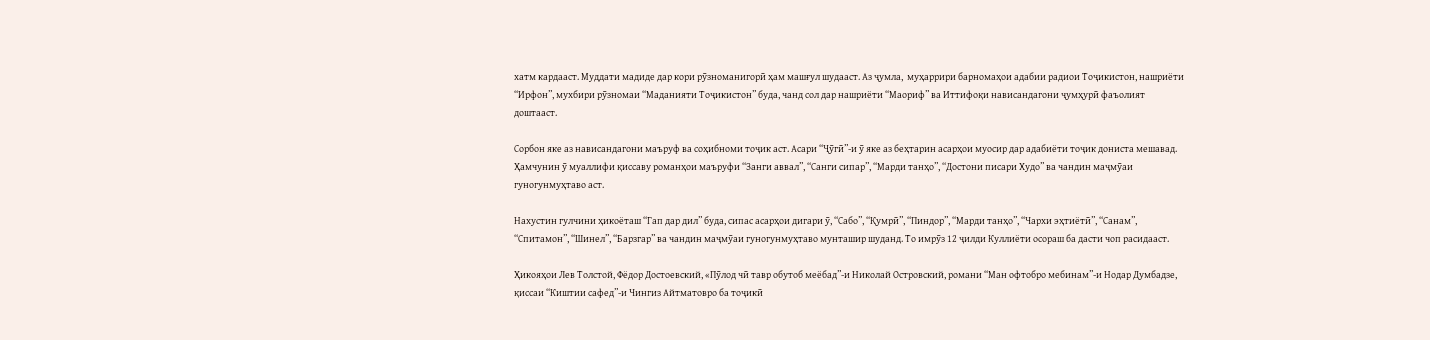хатм кардааст. Муддати мадиде дар кори рӯзноманигорӣ ҳам машғул шудааст. Аз ҷумла,  муҳаррири барномаҳои адабии радиои Тоҷикистон, нашриёти “Ирфон”, мухбири рӯзномаи “Маданияти Тоҷикистон” буда, чанд сол дар нашриёти “Маориф” ва Иттифоқи нависандагони ҷумҳурӣ фаъолият доштааст.

Сорбон яке аз нависандагони маъруф ва соҳибноми тоҷик аст. Асари “Ҷӯгӣ”-и ӯ яке аз беҳтарин асарҳои муосир дар адабиёти тоҷик дониста мешавад. Ҳамчунин ӯ муаллифи қиссаву романҳои маъруфи “Занги аввал”, “Санги сипар”, “Марди танҳо”, “Достони писари Худо” ва чандин маҷмӯаи гуногунмуҳтаво аст.

Нахустин гулчини ҳикоёташ “Гап дар дил” буда, сипас асарҳои дигари ӯ, “Сабо”, “Қумрӣ”, “Пиндор”, “Марди танҳо”, “Чархи эҳтиётӣ”, “Санам”, “Спитамон”, “Шинел”, “Барзгар” ва чандин маҷмӯаи гуногунмуҳтаво мунташир шуданд. То имрӯз 12 ҷилди Куллиёти осораш ба дасти чоп расидааст.

Ҳикояҳои Лев Толстой, Фёдор Достоевский, «Пӯлод чӣ тавр обутоб меёбад”-и Николай Островский, романи “Ман офтобро мебинам”-и Нодар Думбадзе, қиссаи “Киштии сафед”-и Чингиз Айтматовро ба тоҷикӣ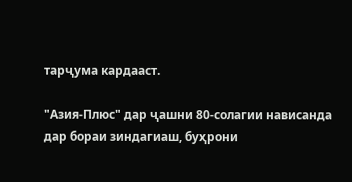тарҷума кардааст.

"Азия-Плюс" дар ҷашни 80-солагии нависанда дар бораи зиндагиаш, буҳрони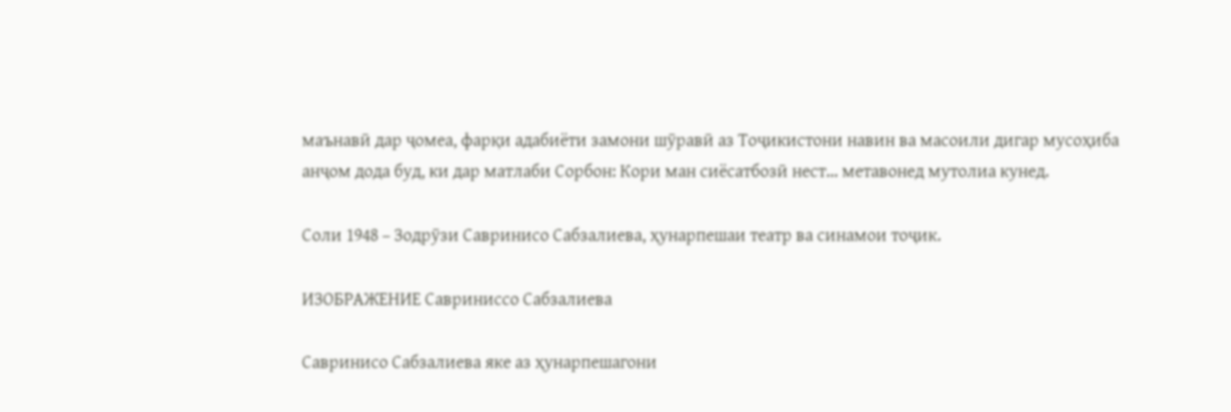маънавӣ дар ҷомеа, фарқи адабиёти замони шӯравӣ аз Тоҷикистони навин ва масоили дигар мусоҳиба анҷом дода буд, ки дар матлаби Сорбон: Кори ман сиёсатбозӣ нест… метавонед мутолиа кунед.

Соли 1948 – Зодрӯзи Савринисо Сабзалиева, ҳунарпешаи театр ва синамои тоҷик.

ИЗОБРАЖЕНИЕ Савриниссо Сабзалиева

Савринисо Сабзалиева яке аз ҳунарпешагони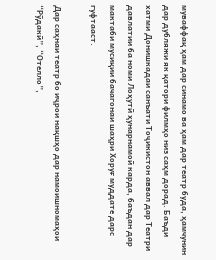муваффақ ҳам дар синамо ва ҳам дар театр буда, ҳамчунин дар дубляжи як қатори филмҳо низ саҳм дорад. Баъди хатми Донишкадаи санъати Тоҷикистон аввал дар Театри давлатии ба номи Лоҳутӣ ҳунарнамоӣ карда, баъдан дар мактаби мусиқии бачагонаи шаҳри Хоруғ муддате дарс гуфтааст.

Дар саҳнаи театр бо иҷрои нақшҳо дар намоишномаҳои “Рӯдакӣ”, “Отелло”,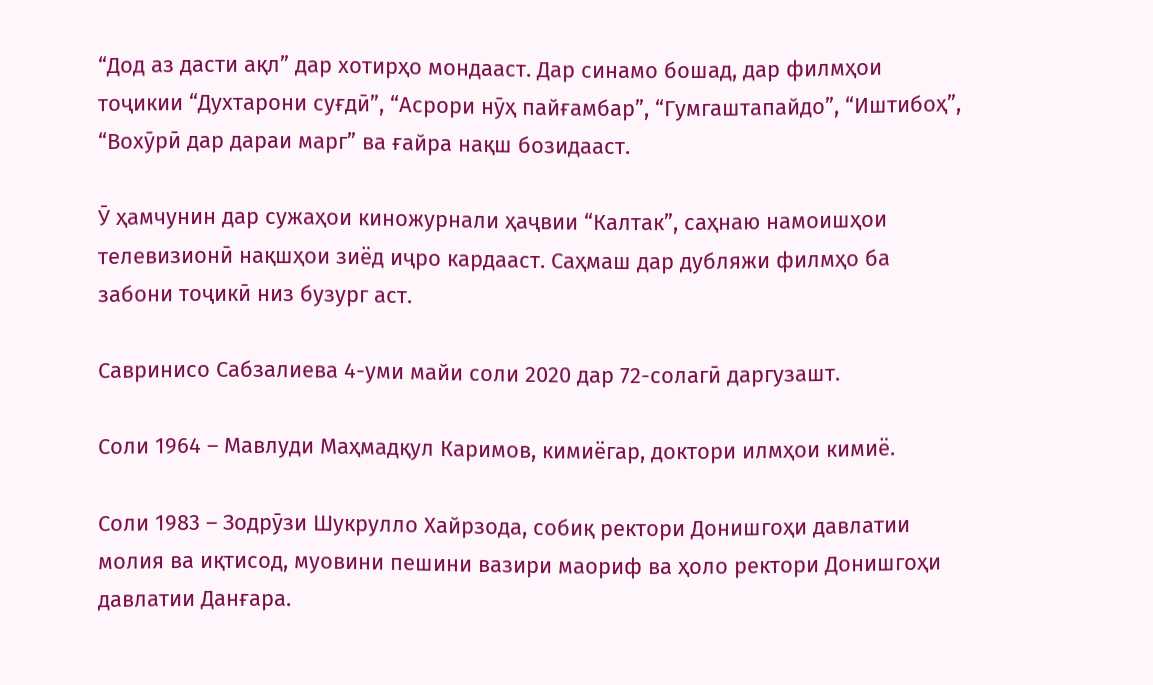“Дод аз дасти ақл” дар хотирҳо мондааст. Дар синамо бошад, дар филмҳои тоҷикии “Духтарони суғдӣ”, “Асрори нӯҳ пайғамбар”, “Гумгаштапайдо”, “Иштибоҳ”, “Вохӯрӣ дар дараи марг” ва ғайра нақш бозидааст.

Ӯ ҳамчунин дар сужаҳои киножурнали ҳаҷвии “Калтак”, саҳнаю намоишҳои телевизионӣ нақшҳои зиёд иҷро кардааст. Саҳмаш дар дубляжи филмҳо ба забони тоҷикӣ низ бузург аст.

Савринисо Сабзалиева 4-уми майи соли 2020 дар 72-солагӣ даргузашт.

Соли 1964 – Мавлуди Маҳмадқул Каримов, кимиёгар, доктори илмҳои кимиё.

Соли 1983 – Зодрӯзи Шукрулло Хайрзода, собиқ ректори Донишгоҳи давлатии молия ва иқтисод, муовини пешини вазири маориф ва ҳоло ректори Донишгоҳи давлатии Данғара.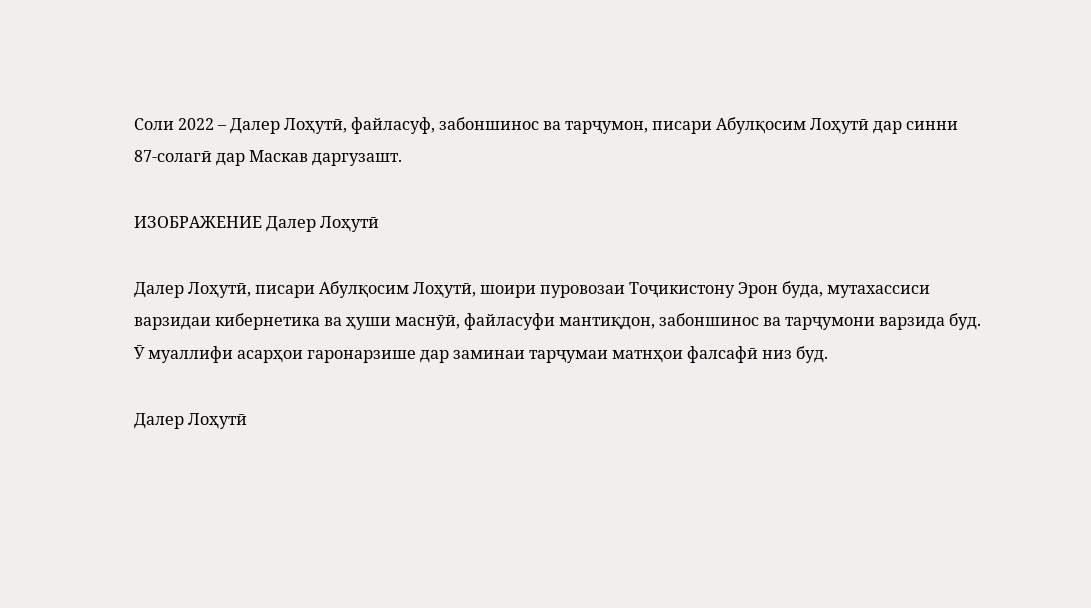Соли 2022 – Далер Лоҳутӣ, файласуф, забоншинос ва тарҷумон, писари Абулқосим Лоҳутӣ дар синни 87-солагӣ дар Маскав даргузашт.

ИЗОБРАЖЕНИЕ Далер Лоҳутӣ

Далер Лоҳутӣ, писари Абулқосим Лоҳутӣ, шоири пуровозаи Тоҷикистону Эрон буда, мутахассиси варзидаи кибернетика ва ҳуши маснӯӣ, файласуфи мантиқдон, забоншинос ва тарҷумони варзида буд. Ӯ муаллифи асарҳои гаронарзише дар заминаи тарҷумаи матнҳои фалсафӣ низ буд.

Далер Лоҳутӣ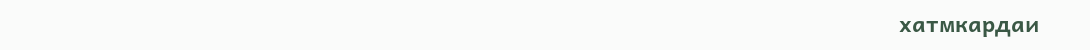хатмкардаи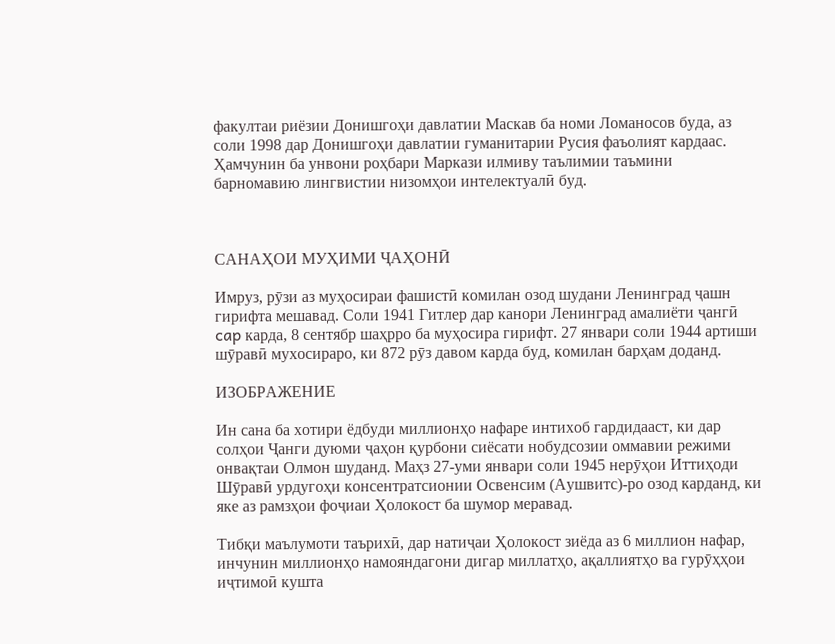факултаи риёзии Донишгоҳи давлатии Маскав ба номи Ломаносов буда, аз соли 1998 дар Донишгоҳи давлатии гуманитарии Русия фаъолият кардаас. Ҳамчунин ба унвони роҳбари Маркази илмиву таълимии таъмини барномавию лингвистии низомҳои интелектуалӣ буд.



САНАҲОИ МУҲИМИ ҶАҲОНӢ

Имруз, рӯзи аз муҳосираи фашистӣ комилан озод шудани Ленинград ҷашн гирифта мешавад. Соли 1941 Гитлер дар канори Ленинград амалиёти ҷангӣ cap карда, 8 сентябр шаҳрро ба муҳосира гирифт. 27 январи соли 1944 артиши шӯравӣ мухосираро, ки 872 рӯз давом карда буд, комилан барҳам доданд.

ИЗОБРАЖЕНИЕ

Ин сана ба хотири ёдбуди миллионҳо нафаре интихоб гардидааст, ки дар солҳои Ҷанги дуюми ҷаҳон қурбони сиёсати нобудсозии оммавии режими онвақтаи Олмон шуданд. Маҳз 27-уми январи соли 1945 нерӯҳои Иттиҳоди Шӯравӣ урдугоҳи консентратсионии Освенсим (Аушвитс)-ро озод карданд, ки яке аз рамзҳои фоҷиаи Ҳолокост ба шумор меравад.

Тибқи маълумоти таърихӣ, дар натиҷаи Ҳолокост зиёда аз 6 миллион нафар, инчунин миллионҳо намояндагони дигар миллатҳо, ақаллиятҳо ва гурӯҳҳои иҷтимоӣ кушта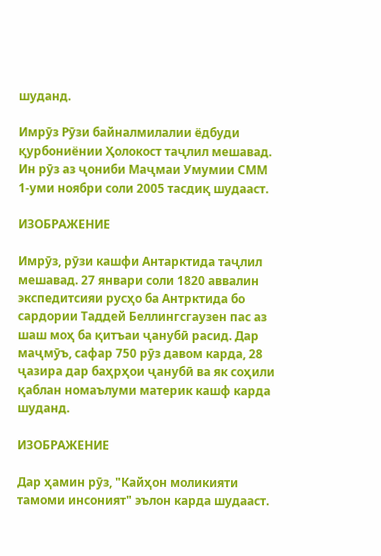шуданд.

Имрӯз Рӯзи байналмилалии ёдбуди қурбониёнии Ҳолокост таҷлил мешавад. Ин рӯз аз ҷониби Маҷмаи Умумии СММ 1-уми ноябри соли 2005 тасдиқ шудааст.

ИЗОБРАЖЕНИЕ

Имрӯз, рӯзи кашфи Антарктида таҷлил мешавад. 27 январи соли 1820 аввалин экспедитсияи русҳо ба Антрктида бо сардории Таддей Беллингсгаузен пас аз шаш моҳ ба қитъаи ҷанубӣ расид. Дар маҷмӯъ, сафар 750 рӯз давом карда, 28 ҷазира дар баҳрҳои ҷанубӣ ва як соҳили қаблан номаълуми материк кашф карда шуданд.

ИЗОБРАЖЕНИЕ

Дар ҳамин рӯз, "Кайҳон моликияти тамоми инсоният" эълон карда шудааст.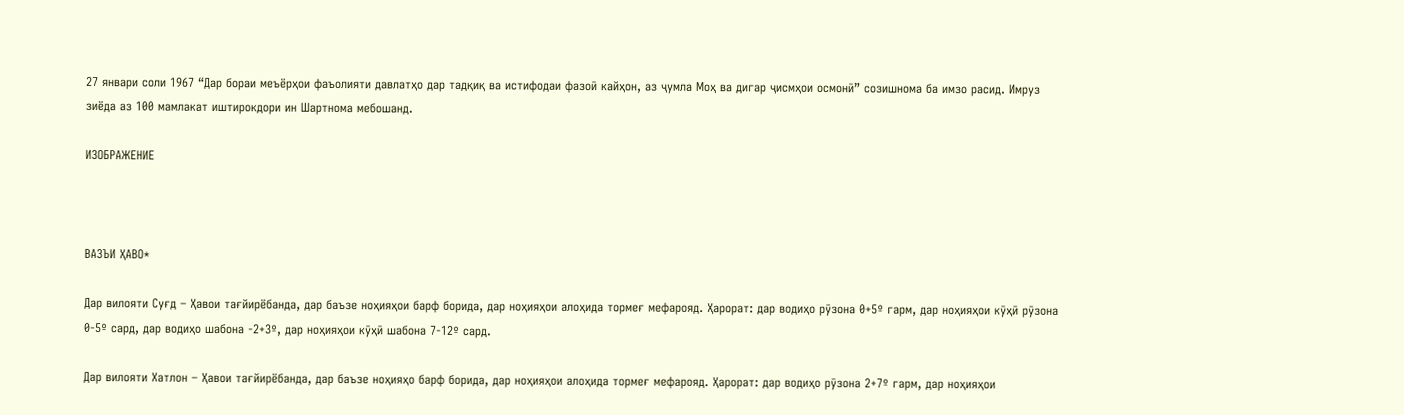27 январи соли 1967 “Дар бораи меъёрҳои фаъолияти давлатҳо дар тадқиқ ва истифодаи фазоӣ кайҳон, аз ҷумла Моҳ ва дигар ҷисмҳои осмонӣ” созишнома ба имзо расид. Имруз зиёда аз 100 мамлакат иштирокдори ин Шартнома мебошанд.

ИЗОБРАЖЕНИЕ



ВАЗЪИ ҲАВО*

Дар вилояти Суғд – Ҳавои тағйирёбанда, дар баъзе ноҳияҳои барф борида, дар ноҳияҳои алоҳида тормеғ мефарояд. Ҳарорат: дар водиҳо рӯзона 0+5º гарм, дар ноҳияҳои кӯҳӣ рӯзона 0-5º сард, дар водиҳо шабона -2+3º, дар ноҳияҳои кӯҳӣ шабона 7-12º сард.

Дар вилояти Хатлон – Ҳавои тағйирёбанда, дар баъзе ноҳияҳо барф борида, дар ноҳияҳои алоҳида тормеғ мефарояд. Ҳарорат: дар водиҳо рӯзона 2+7º гарм, дар ноҳияҳои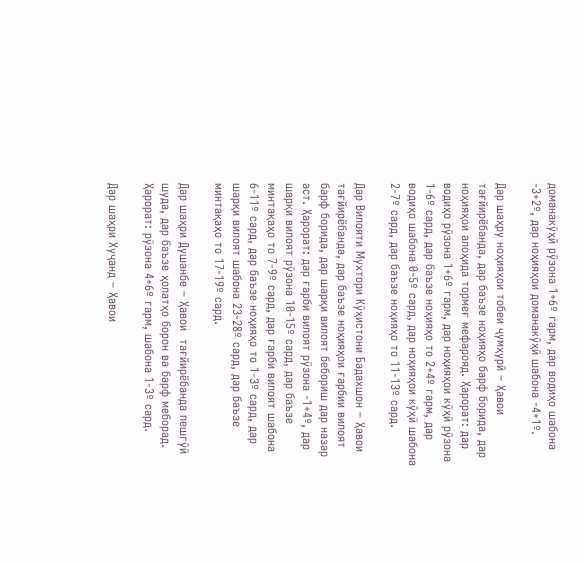доманакӯҳӣ рӯзона 1+6º гарм, дар водиҳо шабона -3+2º, дар ноҳияҳои доманакӯҳӣ шабона -4+1º.

Дар шаҳру ноҳияҳои тобеи ҷумҳурӣ – Ҳавои тағйирёбанда, дар баъзе ноҳияҳо барф борида, дар ноҳияҳои алоҳида тормеғ мефарояд. Ҳарорат: дар водиҳо рӯзона 1+6º гарм, дар ноҳияҳои кӯҳӣ рӯзона 1-6º сард, дар баъзе ноҳияҳо то 2+4º гарм, дар водиҳо шабона 0-5º сард, дар ноҳияҳои кӯҳӣ шабона 2-7º сард, дар баъзе ноҳияҳо то 11-13º сард.

Дар Вилояти Мухтори Кӯҳистони Бадахшон – Ҳавои тағйирёбанда, дар баъзе ноҳияҳои ғарбии вилоят барф борида, дар шарқи вилоят бебориш дар назар аст. Ҳарорат: дар ғарби вилоят рӯзона -1+4º, дар шарқи вилоят рӯзона 10-15º сард, дар баъзе минтақаҳо то 7-9º сард, дар ғарби вилоят шабона 6-11º сард, дар баъзе ноҳияҳо то 1-3º сард, дар шарқи вилоят шабона 23-28º сард, дар баъзе минтақаҳо то 17-19º сард.

Дар шаҳри Душанбе – Ҳавои  тағйирёбанда пешгӯӣ шуда, дар баъзе ҳолатҳо борон ва барф меборад. Ҳарорат: рӯзона 4+6º гарм, шабона 1-3º сард.

Дар шаҳри Хуҷанд – Ҳавои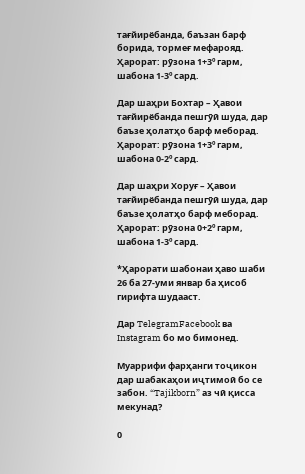тағйирёбанда, баъзан барф борида, тормеғ мефарояд. Ҳарорат: рӯзона 1+3º гарм, шабона 1-3º сард.

Дар шаҳри Бохтар – Ҳавои тағйирёбанда пешгӯӣ шуда, дар баъзе ҳолатҳо барф меборад. Ҳарорат: рӯзона 1+3º гарм, шабона 0-2º сард.

Дар шаҳри Хоруғ – Ҳавои тағйирёбанда пешгӯӣ шуда, дар баъзе ҳолатҳо барф меборад. Ҳарорат: рӯзона 0+2º гарм, шабона 1-3º сард.

*Ҳарорати шабонаи ҳаво шаби 26 ба 27-уми январ ба ҳисоб гирифта шудааст.

Дар TelegramFacebook ва Instagram бо мо бимонед.

Муаррифи фарҳанги тоҷикон дар шабакаҳои иҷтимоӣ бо се забон. “Tajikborn” аз чӣ қисса мекунад?

0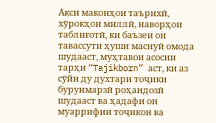Акси маконҳои таърихӣ, хӯрокҳои миллӣ, наворҳои таблиғотӣ, ки баъзеи он тавассути ҳуши маснуӣ омода шудааст, муҳтавои асосии тарҳи “Tajikborn” аст, ки аз сӯйи ду духтари тоҷики бурунмарзӣ роҳандозӣ шудааст ва ҳадафи он муаррифии тоҷикон ва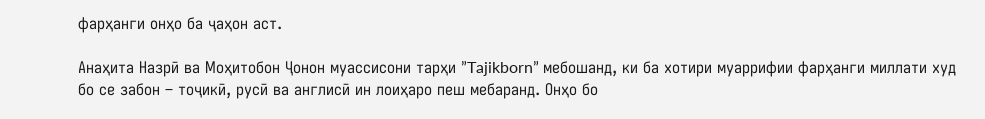фарҳанги онҳо ба ҷаҳон аст.

Анаҳита Назрӣ ва Моҳитобон Ҷонон муассисони тарҳи ”Tajikborn” мебошанд, ки ба хотири муаррифии фарҳанги миллати худ бо се забон – тоҷикӣ, русӣ ва англисӣ ин лоиҳаро пеш мебаранд. Онҳо бо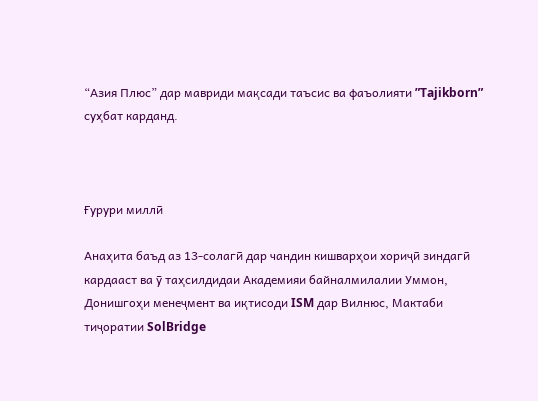“Азия Плюс” дар мавриди мақсади таъсис ва фаъолияти ”Tajikborn” суҳбат карданд.



Ғурури миллӣ

Анаҳита баъд аз 13-солагӣ дар чандин кишварҳои хориҷӣ зиндагӣ кардааст ва ӯ таҳсилдидаи Академияи байналмилалии Уммон, Донишгоҳи менеҷмент ва иқтисоди ISM дар Вилнюс, Мактаби тиҷоратии SolBridge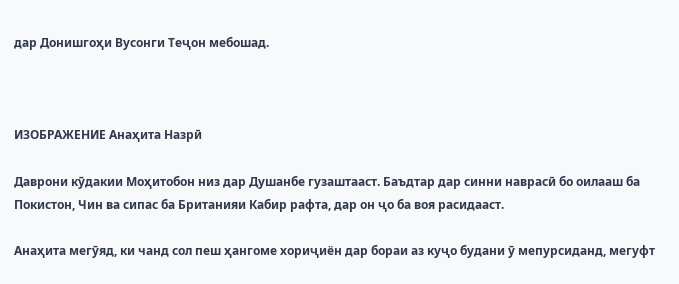дар Донишгоҳи Вусонги Теҷон мебошад.



ИЗОБРАЖЕНИЕ Анаҳита Назрӣ

Даврони кӯдакии Моҳитобон низ дар Душанбе гузаштааст. Баъдтар дар синни наврасӣ бо оилааш ба Покистон, Чин ва сипас ба Британияи Кабир рафта, дар он ҷо ба воя расидааст.

Анаҳита мегӯяд, ки чанд сол пеш ҳангоме хориҷиён дар бораи аз куҷо будани ӯ мепурсиданд, мегуфт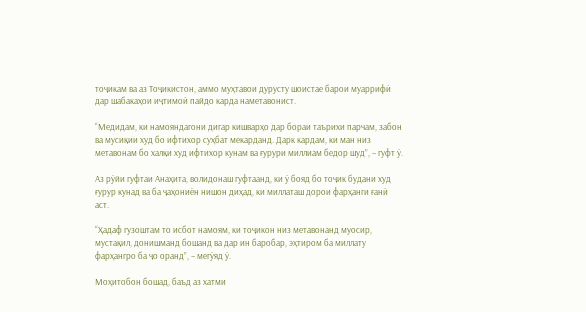тоҷикам ва аз Тоҷикистон, аммо муҳтавои дурусту шоистае барои муаррифӣ дар шабакаҳои иҷтимоӣ пайдо карда наметавонист.

“Медидам, ки намояндагони дигар кишварҳо дар бораи таърихи парчам, забон ва мусиқии худ бо ифтихор суҳбат мекарданд. Дарк кардам, ки ман низ метавонам бо халқи худ ифтихор кунам ва ғурури миллиам бедор шуд”, – гуфт ӯ.

Аз рӯйи гуфтаи Анаҳита, волидонаш гуфтаанд, ки ӯ бояд бо тоҷик будани худ ғурур кунад ва ба ҷаҳониён нишон диҳад, ки миллаташ дорои фарҳанги ғанӣ аст.

“Ҳадаф гузоштам то исбот намоям, ки тоҷикон низ метавонанд муосир, мустақил, донишманд бошанд ва дар ин баробар, эҳтиром ба миллату фарҳангро ба ҷо оранд”, – мегӯяд ӯ.

Моҳитобон бошад, баъд аз хатми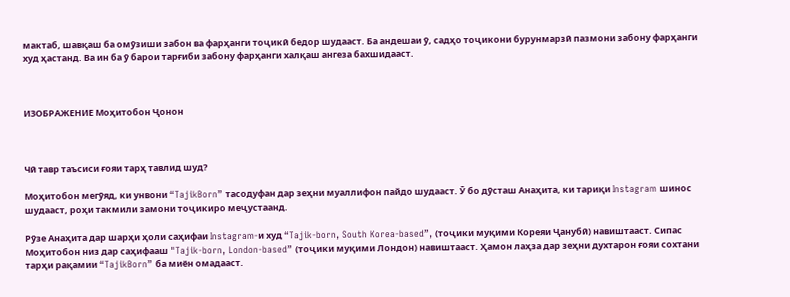мактаб, шавқаш ба омӯзиши забон ва фарҳанги тоҷикӣ бедор шудааст. Ба андешаи ӯ, садҳо тоҷикони бурунмарзӣ пазмони забону фарҳанги худ ҳастанд. Ва ин ба ӯ барои тарғиби забону фарҳанги халқаш ангеза бахшидааст.



ИЗОБРАЖЕНИЕ Моҳитобон Ҷонон



Чӣ тавр таъсиси ғояи тарҳ тавлид шуд?

Моҳитобон мегӯяд, ки унвони “TajikBorn” тасодуфан дар зеҳни муаллифон пайдо шудааст. Ӯ бо дӯсташ Анаҳита, ки тариқи Instagram шинос шудааст, роҳи такмили замони тоҷикиро меҷустаанд.

Рӯзе Анаҳита дар шарҳи ҳоли саҳифаи Instagram-и худ “Tajik-born, South Korea-based”, (тоҷики муқими Кореяи Ҷанубӣ) навиштааст. Сипас Моҳитобон низ дар саҳифааш "Tajik-born, London-based” (тоҷики муқими Лондон) навиштааст. Ҳамон лаҳза дар зеҳни духтарон ғояи сохтани тарҳи рақамии “TajikBorn” ба миён омадааст.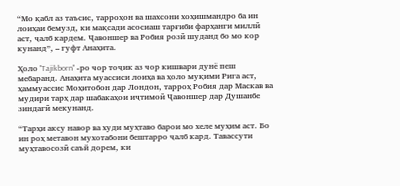“Мо қабл аз таъсис, тарроҳон ва шахсони хоҳишмандро ба ин лоиҳаи бемузд, ки мақсади асосиаш тарғиби фарҳанги миллӣ аст, ҷалб кардем. Ҷавоншер ва Робия розӣ шуданд бо мо кор кунанд”, – гуфт Анаҳита.

Ҳоло "Tajikborn" -ро чор тоҷик аз чор кишвари дунё пеш мебаранд. Анаҳита муассиси лоиҳа ва ҳоло муқими Рига аст, ҳаммуассис Моҳитобон дар Лондон, тарроҳ Робия дар Маскав ва мудири тарҳ дар шабакаҳои иҷтимоӣ Ҷавоншер дар Душанбе зиндагӣ мекунанд.

“Тарҳи аксу навор ва худи муҳтаво барои мо хеле муҳим аст. Бо ин роҳ метавон мухотабони бештарро ҷалб кард. Тавассути муҳтавосозӣ саъй дорем, ки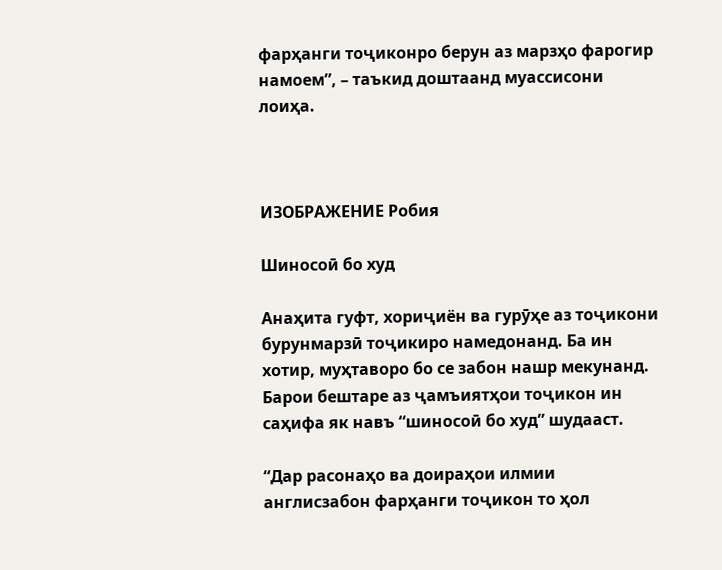фарҳанги тоҷиконро берун аз марзҳо фарогир намоем”, – таъкид доштаанд муассисони лоиҳа.



ИЗОБРАЖЕНИЕ Робия

Шиносоӣ бо худ

Анаҳита гуфт, хориҷиён ва гурӯҳе аз тоҷикони бурунмарзӣ тоҷикиро намедонанд. Ба ин хотир, муҳтаворо бо се забон нашр мекунанд.  Барои бештаре аз ҷамъиятҳои тоҷикон ин саҳифа як навъ “шиносоӣ бо худ” шудааст.

“Дар расонаҳо ва доираҳои илмии англисзабон фарҳанги тоҷикон то ҳол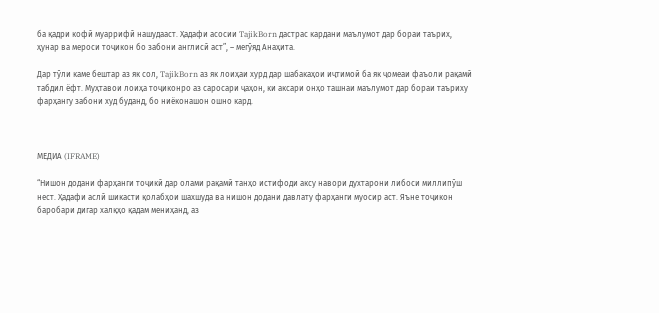ба қадри кофӣ муаррифӣ нашудааст. Ҳадафи асосии TajikBorn дастрас кардани маълумот дар бораи таърих, ҳунар ва мероси тоҷикон бо забони англисӣ аст”, – мегӯяд Анаҳита.

Дар тӯли каме бештар аз як сол, TajikBorn аз як лоиҳаи хурд дар шабакаҳои иҷтимоӣ ба як ҷомеаи фаъоли рақамӣ табдил ёфт. Муҳтавои лоиҳа тоҷиконро аз саросари ҷаҳон, ки аксари онҳо ташнаи маълумот дар бораи таъриху фарҳангу забони худ буданд, бо ниёконашон ошно кард.



МЕДИА (IFRAME)

“Нишон додани фарҳанги тоҷикӣ дар олами рақамӣ танҳо истифоди аксу навори духтарони либоси миллипӯш  нест. Ҳадафи аслӣ шикасти қолабҳои шахшуда ва нишон додани давлату фарҳанги муосир аст. Яъне тоҷикон баробари дигар халқҳо қадам мениҳанд, аз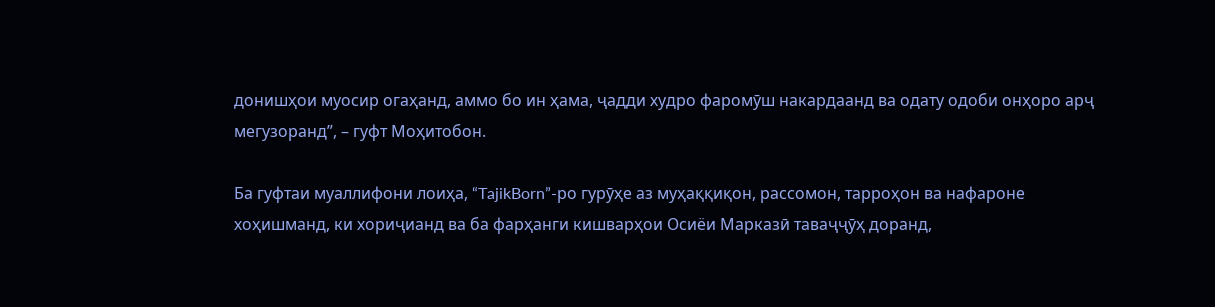донишҳои муосир огаҳанд, аммо бо ин ҳама, ҷадди худро фаромӯш накардаанд ва одату одоби онҳоро арҷ мегузоранд”, – гуфт Моҳитобон.

Ба гуфтаи муаллифони лоиҳа, “TajikBorn”-ро гурӯҳе аз муҳаққиқон, рассомон, тарроҳон ва нафароне хоҳишманд, ки хориҷианд ва ба фарҳанги кишварҳои Осиёи Марказӣ таваҷҷӯҳ доранд,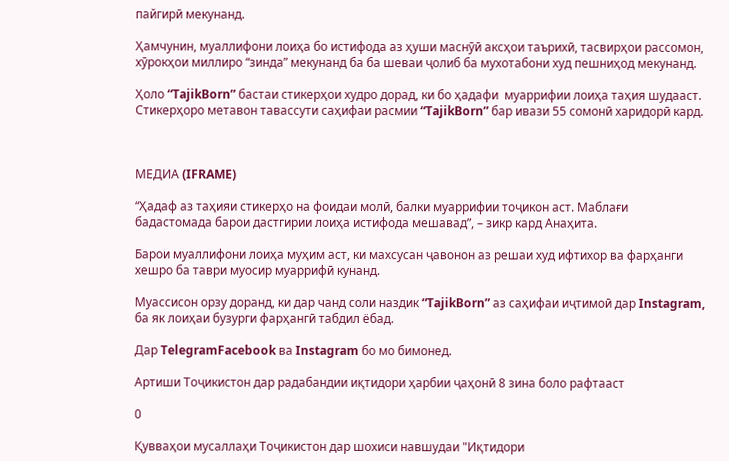пайгирӣ мекунанд.

Ҳамчунин, муаллифони лоиҳа бо истифода аз ҳуши маснӯӣ аксҳои таърихӣ, тасвирҳои рассомон, хӯрокҳои миллиро “зинда” мекунанд ба ба шеваи ҷолиб ба мухотабони худ пешниҳод мекунанд.

Ҳоло “TajikBorn” бастаи стикерҳои худро дорад, ки бо ҳадафи  муаррифии лоиҳа таҳия шудааст. Стикерҳоро метавон тавассути саҳифаи расмии “TajikBorn” бар ивази 55 сомонӣ харидорӣ кард.



МЕДИА (IFRAME)

“Ҳадаф аз таҳияи стикерҳо на фоидаи молӣ, балки муаррифии тоҷикон аст. Маблағи бадастомада барои дастгирии лоиҳа истифода мешавад”, – зикр кард Анаҳита.

Барои муаллифони лоиҳа муҳим аст, ки махсусан ҷавонон аз решаи худ ифтихор ва фарҳанги хешро ба таври муосир муаррифӣ кунанд.

Муассисон орзу доранд, ки дар чанд соли наздик “TajikBorn” аз саҳифаи иҷтимоӣ дар Instagram, ба як лоиҳаи бузурги фарҳангӣ табдил ёбад.

Дар TelegramFacebook ва Instagram бо мо бимонед.

Артиши Тоҷикистон дар радабандии иқтидори ҳарбии ҷаҳонӣ 8 зина боло рафтааст

0

Қувваҳои мусаллаҳи Тоҷикистон дар шохиси навшудаи "Иқтидори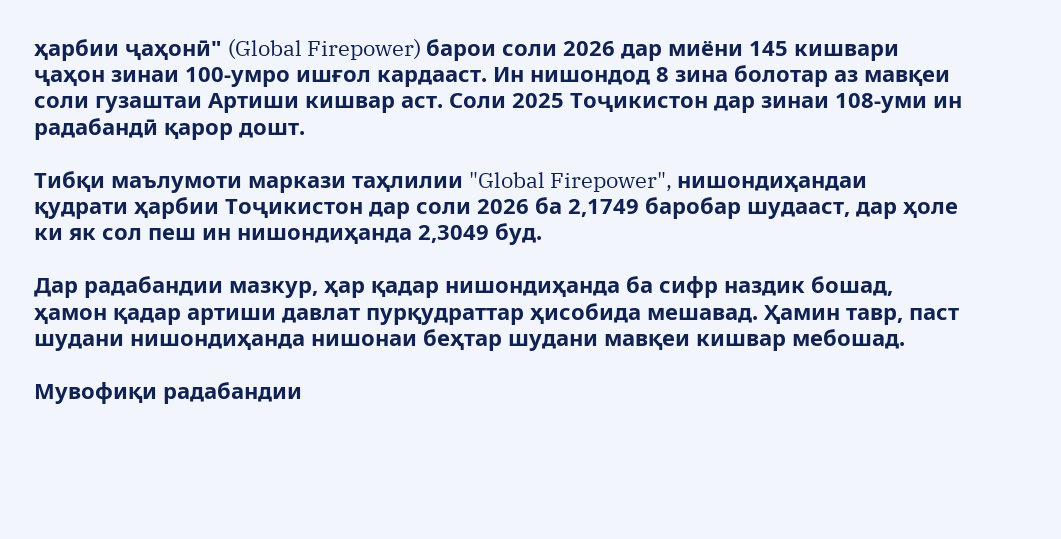ҳарбии ҷаҳонӣ" (Global Firepower) барои соли 2026 дар миёни 145 кишвари ҷаҳон зинаи 100-умро ишғол кардааст. Ин нишондод 8 зина болотар аз мавқеи соли гузаштаи Артиши кишвар аст. Соли 2025 Тоҷикистон дар зинаи 108-уми ин радабандӣ қарор дошт.

Тибқи маълумоти маркази таҳлилии "Global Firepower", нишондиҳандаи қудрати ҳарбии Тоҷикистон дар соли 2026 ба 2,1749 баробар шудааст, дар ҳоле ки як сол пеш ин нишондиҳанда 2,3049 буд.

Дар радабандии мазкур, ҳар қадар нишондиҳанда ба сифр наздик бошад, ҳамон қадар артиши давлат пурқудраттар ҳисобида мешавад. Ҳамин тавр, паст шудани нишондиҳанда нишонаи беҳтар шудани мавқеи кишвар мебошад.

Мувофиқи радабандии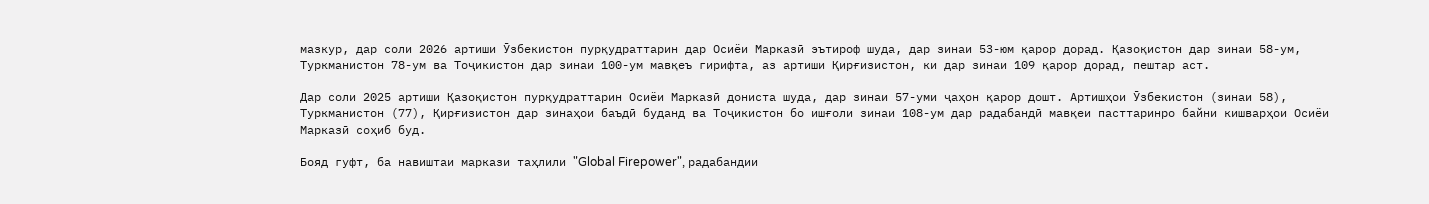мазкур, дар соли 2026 артиши Ӯзбекистон пурқудраттарин дар Осиёи Марказӣ эътироф шуда, дар зинаи 53-юм қарор дорад. Қазоқистон дар зинаи 58-ум, Туркманистон 78-ум ва Тоҷикистон дар зинаи 100-ум мавқеъ гирифта, аз артиши Қирғизистон, ки дар зинаи 109 қарор дорад, пештар аст.

Дар соли 2025 артиши Қазоқистон пурқудраттарин Осиёи Марказӣ дониста шуда, дар зинаи 57-уми ҷаҳон қарор дошт. Артишҳои Ӯзбекистон (зинаи 58), Туркманистон (77), Қирғизистон дар зинаҳои баъдӣ буданд ва Тоҷикистон бо ишғоли зинаи 108-ум дар радабандӣ мавқеи пасттаринро байни кишварҳои Осиёи Марказӣ соҳиб буд.

Бояд гуфт, ба навиштаи маркази таҳлили "Global Firepower", радабандии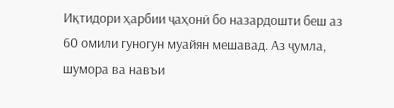Иқтидори ҳарбии ҷаҳонӣ бо назардошти беш аз 60 омили гуногун муайян мешавад. Аз ҷумла, шумора ва навъи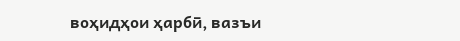воҳидҳои ҳарбӣ, вазъи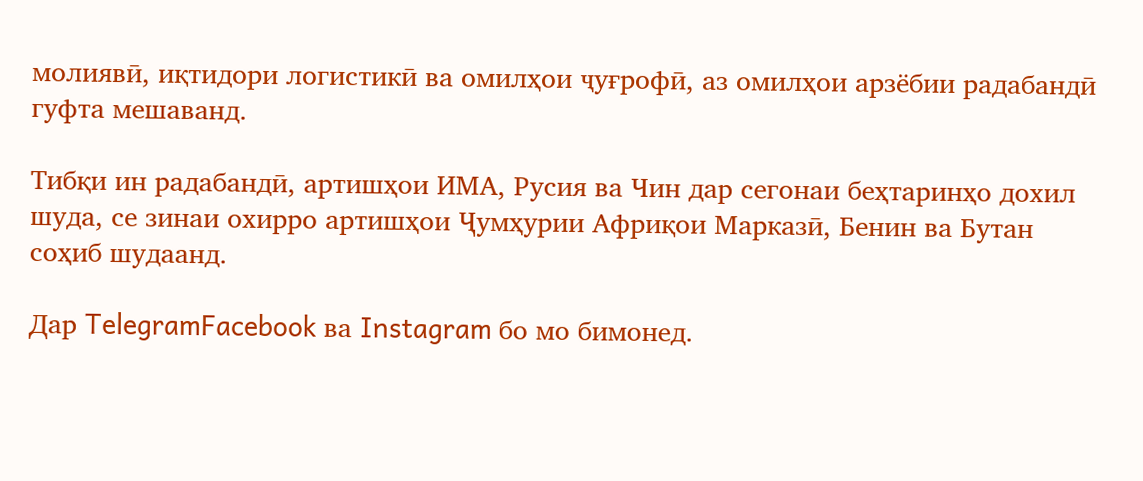молиявӣ, иқтидори логистикӣ ва омилҳои ҷуғрофӣ, аз омилҳои арзёбии радабандӣ гуфта мешаванд.

Тибқи ин радабандӣ, артишҳои ИМА, Русия ва Чин дар сегонаи беҳтаринҳо дохил шуда, се зинаи охирро артишҳои Ҷумҳурии Африқои Марказӣ, Бенин ва Бутан соҳиб шудаанд.

Дар TelegramFacebook ва Instagram бо мо бимонед.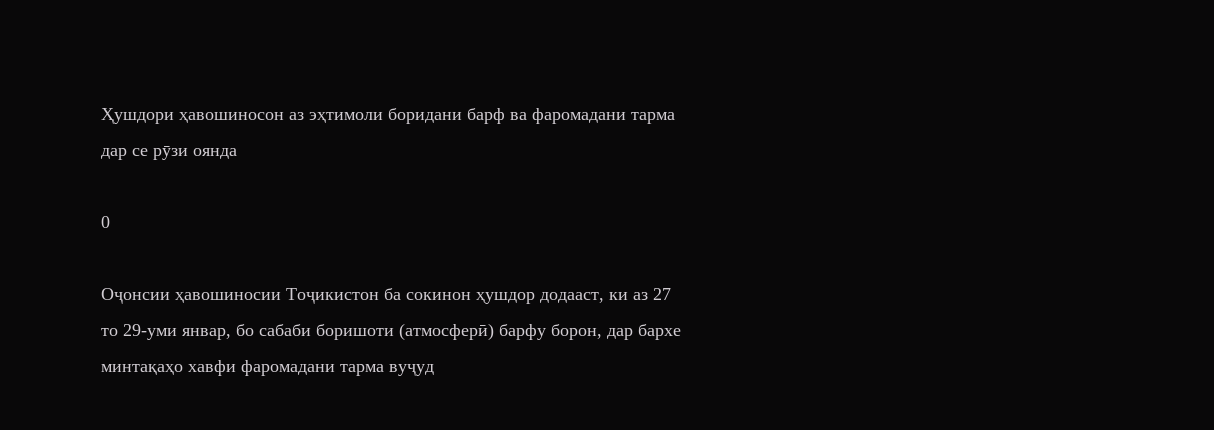Ҳушдори ҳавошиносон аз эҳтимоли боридани барф ва фаромадани тарма дар се рӯзи оянда

0

Оҷонсии ҳавошиносии Тоҷикистон ба сокинон ҳушдор додааст, ки аз 27 то 29-уми январ, бо сабаби боришоти (атмосферӣ) барфу борон, дар бархе минтақаҳо хавфи фаромадани тарма вуҷуд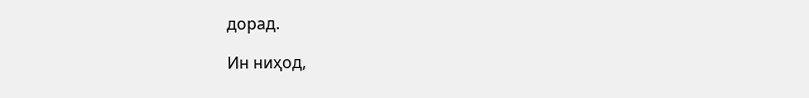дорад.

Ин ниҳод,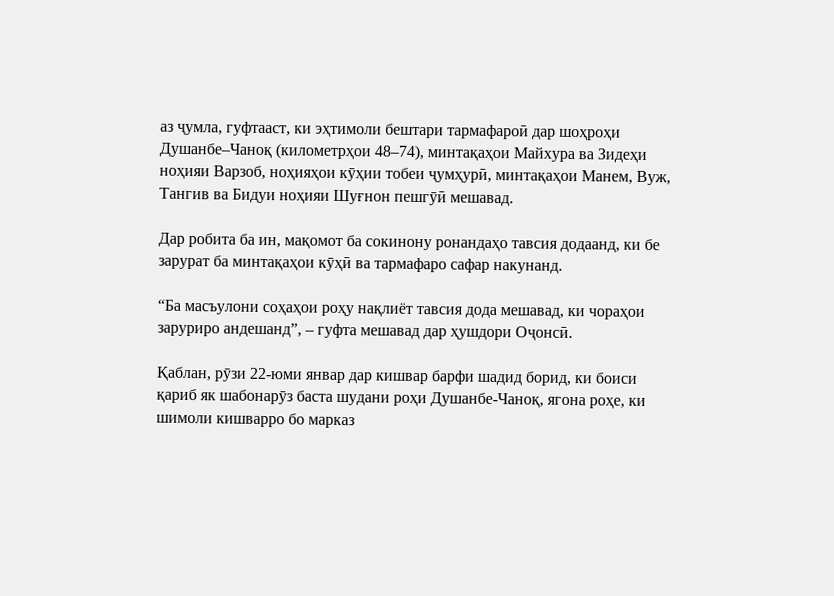аз ҷумла, гуфтааст, ки эҳтимоли бештари тармафароӣ дар шоҳроҳи Душанбе–Чаноқ (километрҳои 48–74), минтақаҳои Майхура ва Зидеҳи ноҳияи Варзоб, ноҳияҳои кӯҳии тобеи ҷумҳурӣ, минтақаҳои Манем, Вуж, Тангив ва Бидуи ноҳияи Шуғнон пешгӯӣ мешавад.

Дар робита ба ин, мақомот ба сокинону ронандаҳо тавсия додаанд, ки бе зарурат ба минтақаҳои кӯҳӣ ва тармафаро сафар накунанд.

“Ба масъулони соҳаҳои роҳу нақлиёт тавсия дода мешавад, ки чораҳои заруриро андешанд”, – гуфта мешавад дар ҳушдори Оҷонсӣ.

Қаблан, рӯзи 22-юми январ дар кишвар барфи шадид борид, ки боиси қариб як шабонарӯз баста шудани роҳи Душанбе-Чаноқ, ягона роҳе, ки шимоли кишварро бо марказ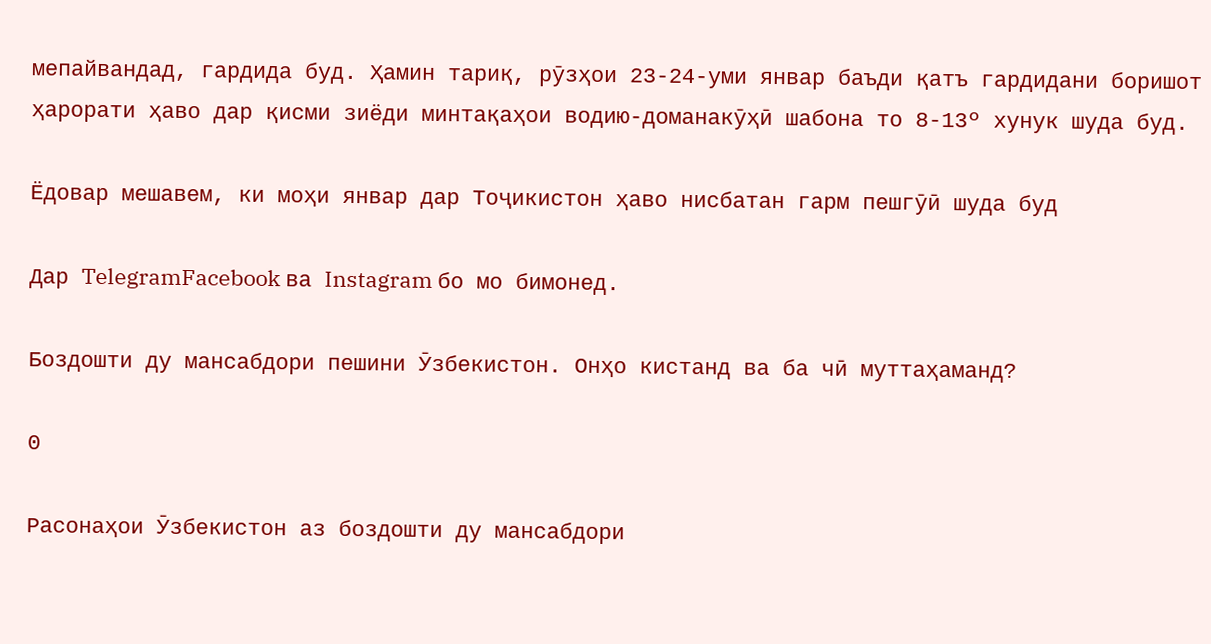мепайвандад, гардида буд. Ҳамин тариқ, рӯзҳои 23-24-уми январ баъди қатъ гардидани боришот ҳарорати ҳаво дар қисми зиёди минтақаҳои водию-доманакӯҳӣ шабона то 8-13º хунук шуда буд.

Ёдовар мешавем, ки моҳи январ дар Тоҷикистон ҳаво нисбатан гарм пешгӯӣ шуда буд

Дар TelegramFacebook ва Instagram бо мо бимонед.

Боздошти ду мансабдори пешини Ӯзбекистон. Онҳо кистанд ва ба чӣ муттаҳаманд?

0

Расонаҳои Ӯзбекистон аз боздошти ду мансабдори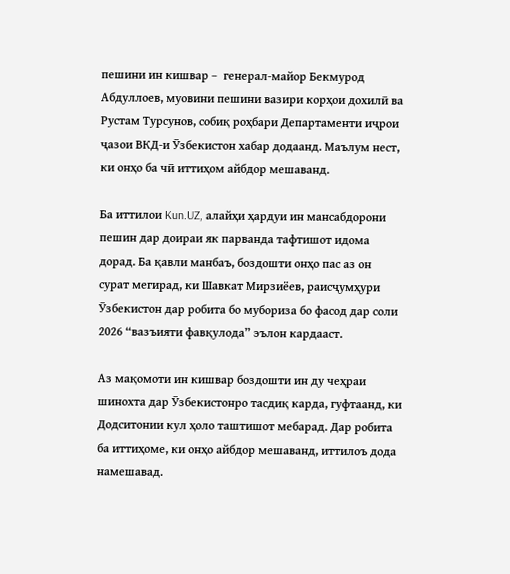пешини ин кишвар –  генерал-майор Бекмурод Абдуллоев, муовини пешини вазири корҳои дохилӣ ва Рустам Турсунов, собиқ роҳбари Департаменти иҷрои ҷазои ВКД-и Ӯзбекистон хабар додаанд. Маълум нест, ки онҳо ба чӣ иттиҳом айбдор мешаванд.

Ба иттилои Kun.UZ, алайҳи ҳардуи ин мансабдорони пешин дар доираи як парванда тафтишот идома дорад. Ба қавли манбаъ, боздошти онҳо пас аз он сурат мегирад, ки Шавкат Мирзиёев, раисҷумҳури Ӯзбекистон дар робита бо мубориза бо фасод дар соли 2026 “вазъияти фавқулода” эълон кардааст.

Аз мақомоти ин кишвар боздошти ин ду чеҳраи шинохта дар Ӯзбекистонро тасдиқ карда, гуфтаанд, ки Додситонии кул ҳоло таштишот мебарад. Дар робита ба иттиҳоме, ки онҳо айбдор мешаванд, иттилоъ дода намешавад.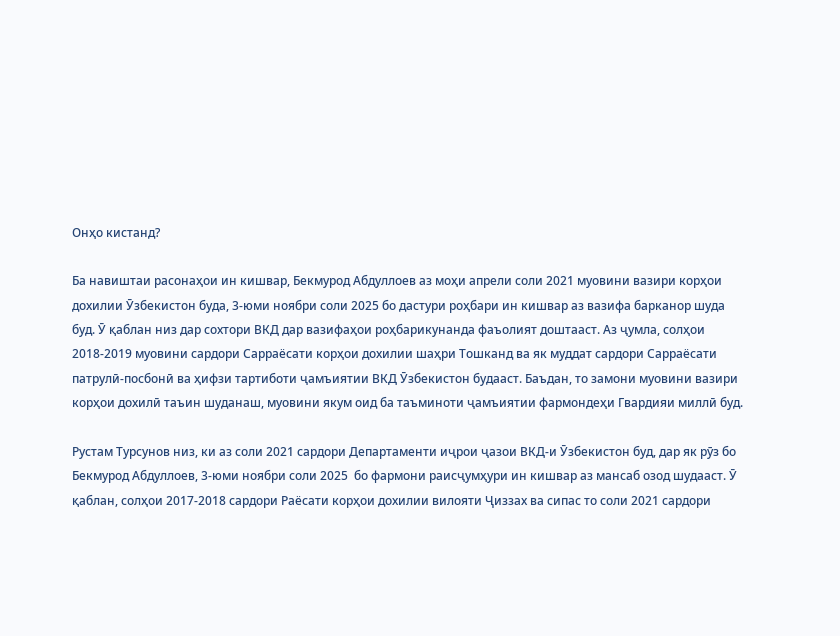Онҳо кистанд?

Ба навиштаи расонаҳои ин кишвар, Бекмурод Абдуллоев аз моҳи апрели соли 2021 муовини вазири корҳои дохилии Ӯзбекистон буда, 3-юми ноябри соли 2025 бо дастури роҳбари ин кишвар аз вазифа барканор шуда буд. Ӯ қаблан низ дар сохтори ВКД дар вазифаҳои роҳбарикунанда фаъолият доштааст. Аз ҷумла, солҳои 2018-2019 муовини сардори Сарраёсати корҳои дохилии шаҳри Тошканд ва як муддат сардори Сарраёсати патрулӣ-посбонӣ ва ҳифзи тартиботи ҷамъиятии ВКД Ӯзбекистон будааст. Баъдан, то замони муовини вазири корҳои дохилӣ таъин шуданаш, муовини якум оид ба таъминоти ҷамъиятии фармондеҳи Гвардияи миллӣ буд.

Рустам Турсунов низ, ки аз соли 2021 сардори Департаменти иҷрои ҷазои ВКД-и Ӯзбекистон буд, дар як рӯз бо Бекмурод Абдуллоев, 3-юми ноябри соли 2025  бо фармони раисҷумҳури ин кишвар аз мансаб озод шудааст. Ӯ қаблан, солҳои 2017-2018 сардори Раёсати корҳои дохилии вилояти Ҷиззах ва сипас то соли 2021 сардори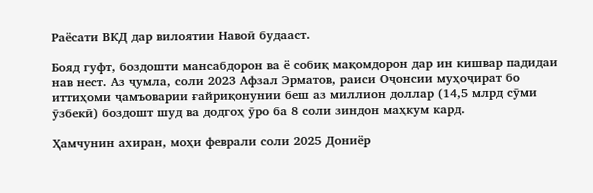Раёсати ВКД дар вилоятии Навоӣ будааст.

Бояд гуфт, боздошти мансабдорон ва ё собиқ мақомдорон дар ин кишвар падидаи нав нест. Аз ҷумла, соли 2023 Афзал Эрматов, раиси Оҷонсии муҳоҷират бо иттиҳоми ҷамъоварии ғайриқонунии беш аз миллион доллар (14,5 млрд сӯми ӯзбекӣ) боздошт шуд ва додгоҳ ӯро ба 8 соли зиндон маҳкум кард.

Ҳамчунин ахиран, моҳи феврали соли 2025 Дониёр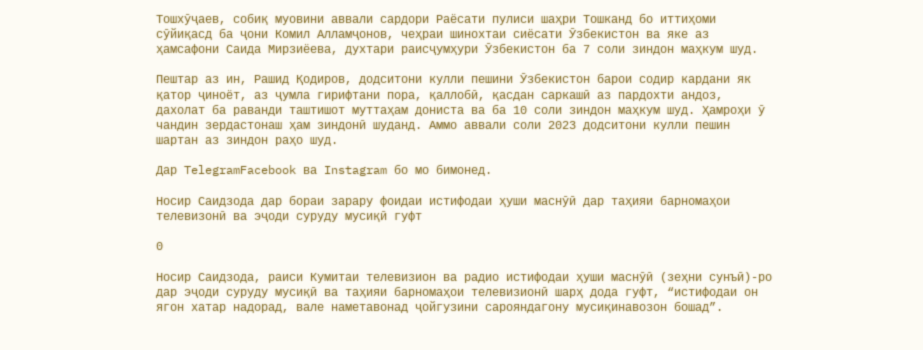Тошхӯҷаев, собиқ муовини аввали сардори Раёсати пулиси шаҳри Тошканд бо иттиҳоми сӯйиқасд ба ҷони Комил Алламҷонов, чеҳраи шинохтаи сиёсати Ӯзбекистон ва яке аз ҳамсафони Саида Мирзиёева, духтари раисҷумҳури Ӯзбекистон ба 7 соли зиндон маҳкум шуд.

Пештар аз ин, Рашид Қодиров, додситони кулли пешини Ӯзбекистон барои содир кардани як қатор ҷиноёт, аз ҷумла гирифтани пора, қаллобӣ, қасдан саркашӣ аз пардохти андоз, дахолат ба раванди таштишот муттаҳам дониста ва ба 10 соли зиндон маҳкум шуд. Ҳамроҳи ӯ чандин зердастонаш ҳам зиндонӣ шуданд. Аммо аввали соли 2023 додситони кулли пешин шартан аз зиндон раҳо шуд.

Дар TelegramFacebook ва Instagram бо мо бимонед.

Носир Саидзода дар бораи зарару фоидаи истифодаи ҳуши маснӯӣ дар таҳияи барномаҳои телевизонӣ ва эҷоди суруду мусиқӣ гуфт

0

Носир Саидзода, раиси Кумитаи телевизион ва радио истифодаи ҳуши маснӯӣ (зеҳни сунъӣ)-ро дар эҷоди суруду мусиқӣ ва таҳияи барномаҳои телевизионӣ шарҳ дода гуфт, “истифодаи он ягон хатар надорад, вале наметавонад ҷойгузини сарояндагону мусиқинавозон бошад”.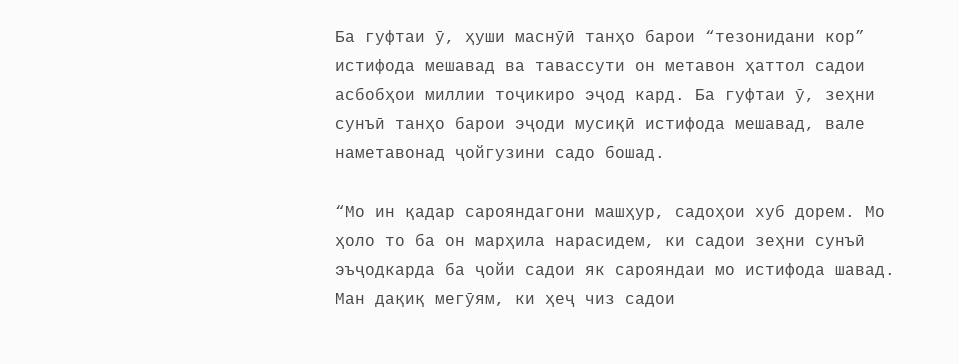Ба гуфтаи ӯ, ҳуши маснӯӣ танҳо барои “тезонидани кор” истифода мешавад ва тавассути он метавон ҳаттол садои асбобҳои миллии тоҷикиро эҷод кард. Ба гуфтаи ӯ, зеҳни сунъӣ танҳо барои эҷоди мусиқӣ истифода мешавад, вале наметавонад ҷойгузини садо бошад.

“Мо ин қадар сарояндагони машҳур, садоҳои хуб дорем. Мо ҳоло то ба он марҳила нарасидем, ки садои зеҳни сунъӣ эъҷодкарда ба ҷойи садои як сарояндаи мо истифода шавад. Ман дақиқ мегӯям, ки ҳеҷ чиз садои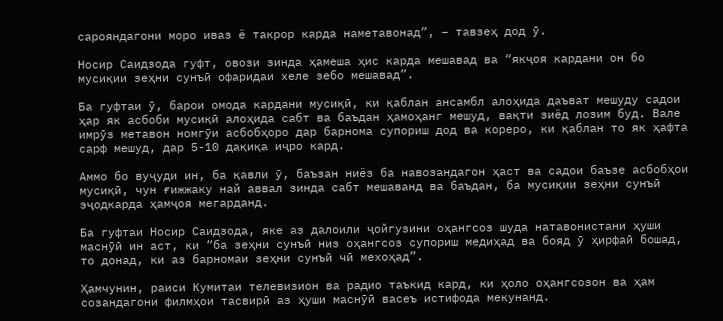сарояндагони моро иваз ё такрор карда наметавонад”, – тавзеҳ дод ӯ.

Носир Саидзода гуфт, овози зинда ҳамеша ҳис карда мешавад ва “якҷоя кардани он бо мусиқии зеҳни сунъӣ офаридаи хеле зебо мешавад”.

Ба гуфтаи ӯ, барои омода кардани мусиқӣ, ки қаблан ансамбл алоҳида даъват мешуду садои ҳар як асбоби мусиқӣ алоҳида сабт ва баъдан ҳамоҳанг мешуд, вақти зиёд лозим буд. Вале имрӯз метавон номгӯи асбобҳоро дар барнома супориш дод ва кореро, ки қаблан то як ҳафта сарф мешуд, дар 5-10 дақиқа иҷро кард.

Аммо бо вуҷуди ин, ба қавли ӯ, баъзан ниёз ба навозандагон ҳаст ва садои баъзе асбобҳои мусиқӣ, чун ғижжаку най аввал зинда сабт мешаванд ва баъдан, ба мусиқии зеҳни сунъӣ эҷодкарда ҳамҷоя мегарданд.

Ба гуфтаи Носир Саидзода, яке аз далоили ҷойгузини оҳангсоз шуда натавонистани ҳуши маснӯӣ ин аст, ки “ба зеҳни сунъӣ низ оҳангсоз супориш медиҳад ва бояд ӯ ҳирфаӣ бошад, то донад, ки аз барномаи зеҳни сунъӣ чӣ мехоҳад”.

Ҳамчунин, раиси Кумитаи телевизион ва радио таъкид кард, ки ҳоло оҳангсозон ва ҳам созандагони филмҳои тасвирӣ аз ҳуши маснӯӣ васеъ истифода мекунанд.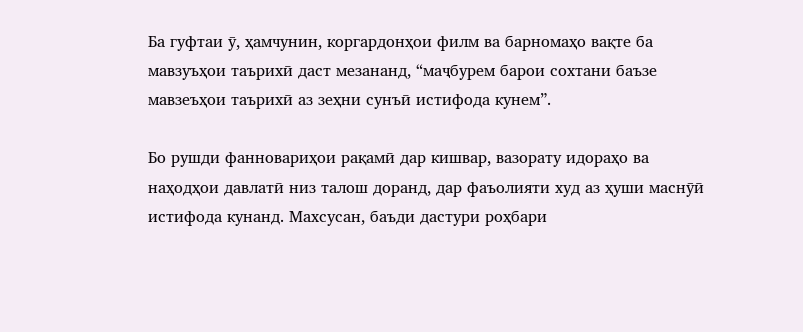Ба гуфтаи ӯ, ҳамчунин, коргардонҳои филм ва барномаҳо вақте ба мавзуъҳои таърихӣ даст мезананд, “маҷбурем барои сохтани баъзе мавзеъҳои таърихӣ аз зеҳни сунъӣ истифода кунем”.

Бо рушди фанновариҳои рақамӣ дар кишвар, вазорату идораҳо ва наҳодҳои давлатӣ низ талош доранд, дар фаъолияти худ аз ҳуши маснӯӣ истифода кунанд. Махсусан, баъди дастури роҳбари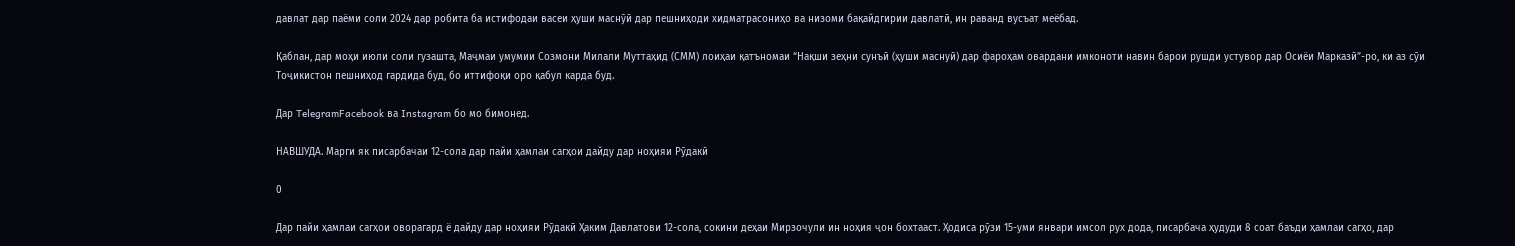давлат дар паёми соли 2024 дар робита ба истифодаи васеи ҳуши маснӯӣ дар пешниҳоди хидматрасониҳо ва низоми бақайдгирии давлатӣ, ин раванд вусъат меёбад.

Қаблан, дар моҳи июли соли гузашта, Маҷмаи умумии Созмони Милали Муттаҳид (СММ) лоиҳаи қатъномаи “Нақши зеҳни сунъӣ (ҳуши маснуӣ) дар фароҳам овардани имконоти навин барои рушди устувор дар Осиёи Марказӣ”-ро, ки аз сӯи Тоҷикистон пешниҳод гардида буд, бо иттифоқи оро қабул карда буд.

Дар TelegramFacebook ва Instagram бо мо бимонед.

НАВШУДА. Марги як писарбачаи 12-сола дар пайи ҳамлаи сагҳои дайду дар ноҳияи Рӯдакӣ

0

Дар пайи ҳамлаи сагҳои оворагард ё дайду дар ноҳияи Рӯдакӣ Ҳаким Давлатови 12-сола, сокини деҳаи Мирзочули ин ноҳия ҷон бохтааст. Ҳодиса рӯзи 15-уми январи имсол рух дода, писарбача ҳудуди 8 соат баъди ҳамлаи сагҳо, дар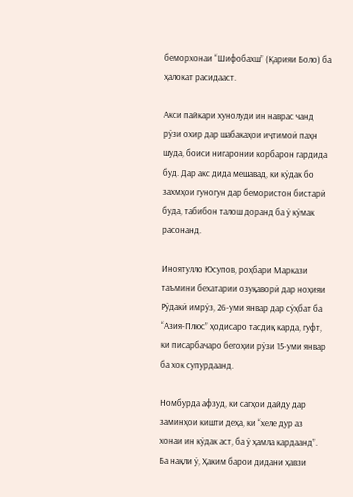беморхонаи “Шифобахш” (Қарияи Боло) ба ҳалокат расидааст.

Акси пайкари хунолуди ин наврас чанд рӯзи охир дар шабакаҳои иҷтимоӣ паҳн шуда, боиси нигаронии корбарон гардида буд. Дар акс дида мешавад, ки кӯдак бо захмҳои гуногун дар бемористон бистарӣ буда, табибон талош доранд ба ӯ кӯмак расонанд.

Иноятулло Юсупов, роҳбари Маркази таъмини бехатарии озуқаворӣ дар ноҳияи Рӯдакӣ имрӯз, 26-уми январ дар сӯҳбат ба “Азия-Плюс” ҳодисаро тасдиқ карда, гуфт, ки писарбачаро бегоҳии рӯзи 15-уми январ ба хок супурдаанд.

Номбурда афзуд, ки сагҳои дайду дар заминҳои кишти деҳа, ки “хеле дур аз хонаи ин кӯдак аст, ба ӯ ҳамла кардаанд”. Ба нақли ӯ, Ҳаким барои дидани ҳавзи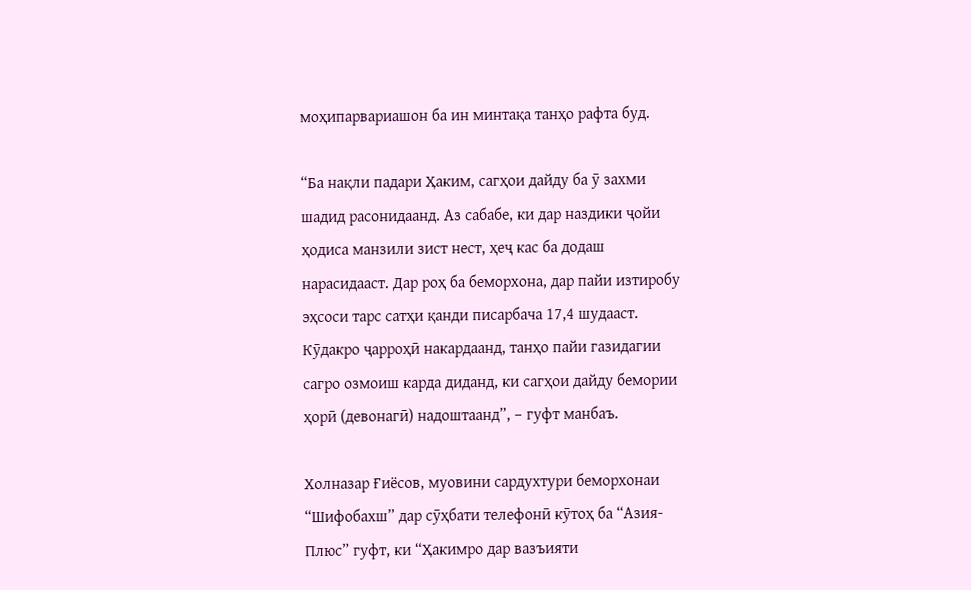моҳипарвариашон ба ин минтақа танҳо рафта буд.

“Ба нақли падари Ҳаким, сагҳои дайду ба ӯ захми шадид расонидаанд. Аз сабабе, ки дар наздики ҷойи ҳодиса манзили зист нест, ҳеҷ кас ба додаш нарасидааст. Дар роҳ ба беморхона, дар пайи изтиробу эҳсоси тарс сатҳи қанди писарбача 17,4 шудааст. Кӯдакро ҷарроҳӣ накардаанд, танҳо пайи газидагии сагро озмоиш карда диданд, ки сагҳои дайду бемории ҳорӣ (девонагӣ) надоштаанд”, – гуфт манбаъ.

Холназар Ғиёсов, муовини сардухтури беморхонаи “Шифобахш” дар сӯҳбати телефонӣ кӯтоҳ ба “Азия-Плюс” гуфт, ки “Ҳакимро дар вазъияти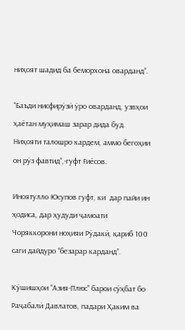ниҳоят шадид ба беморхона оварданд”.

“Баъди нисфирӯзӣ ӯро оварданд, узвҳои ҳаётан муҳимаш зарар дида буд. Ниҳояти талошро кардем, аммо бегоҳии он рӯз фавтид”,-гуфт Ғиёсов.

Иноятулло Юсупов гуфт, ки  дар пайи ин ҳодиса, дар ҳудуди ҷамоати Чоряккорони ноҳияи Рӯдакӣ, қариб 100 саги дайдуро “безарар карданд”.

Кӯшишҳои “Азия-Плюс” барои сӯҳбат бо Раҷабалӣ Давлатов, падари Ҳаким ва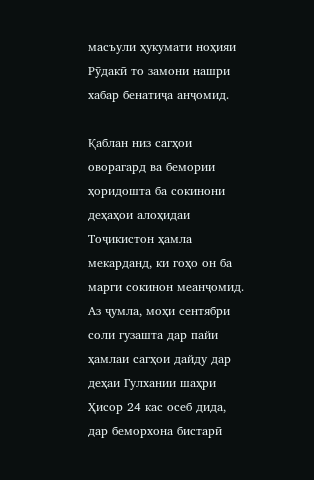масъули ҳукумати ноҳияи Рӯдакӣ то замони нашри хабар бенатиҷа анҷомид.

Қаблан низ сагҳои оворагард ва бемории ҳоридошта ба сокинони деҳаҳои алоҳидаи Тоҷикистон ҳамла мекарданд, ки гоҳо он ба марги сокинон меанҷомид. Аз ҷумла, моҳи сентябри соли гузашта дар пайи ҳамлаи сагҳои дайду дар деҳаи Гулхании шаҳри Ҳисор 24 кас осеб дида, дар беморхона бистарӣ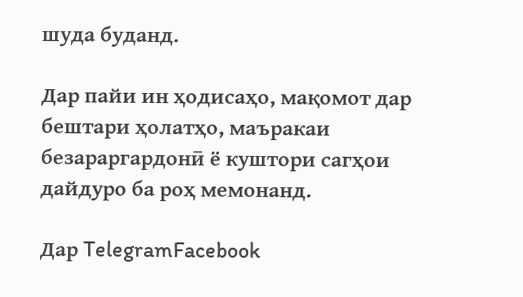шуда буданд.

Дар пайи ин ҳодисаҳо, мақомот дар бештари ҳолатҳо, маъракаи безараргардонӣ ё куштори сагҳои дайдуро ба роҳ мемонанд.

Дар TelegramFacebook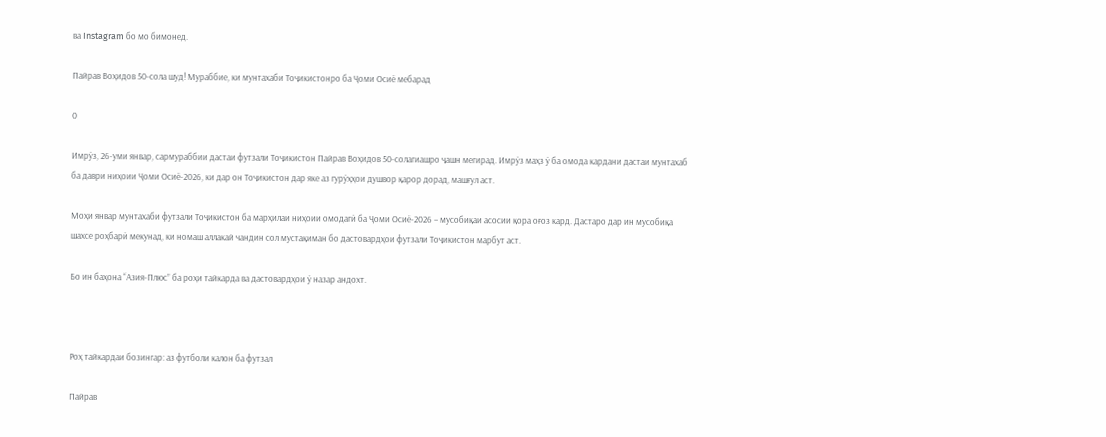ва Instagram бо мо бимонед.

Пайрав Воҳидов 50-сола шуд! Мураббие, ки мунтахаби Тоҷикистонро ба Ҷоми Осиё мебарад

0

Имрӯз, 26-уми январ, сармураббии дастаи футзали Тоҷикистон Пайрав Воҳидов 50-солагиашро ҷашн мегирад. Имрӯз маҳз ӯ ба омода кардани дастаи мунтахаб ба даври ниҳоии Ҷоми Осиё-2026, ки дар он Тоҷикистон дар яке аз гурӯҳҳои душвор қарор дорад, машғул аст.

Моҳи январ мунтахаби футзали Тоҷикистон ба марҳилаи ниҳоии омодагӣ ба Ҷоми Осиё-2026 – мусобиқаи асосии қора оғоз кард. Дастаро дар ин мусобиқа шахсе роҳбарӣ мекунад, ки номаш аллакай чандин сол мустақиман бо дастовардҳои футзали Тоҷикистон марбут аст.

Бо ин баҳона “Азия-Плюс” ба роҳи тайкарда ва дастовардҳои ӯ назар андохт.



Роҳ тайкардаи бозингар: аз футболи калон ба футзал

Пайрав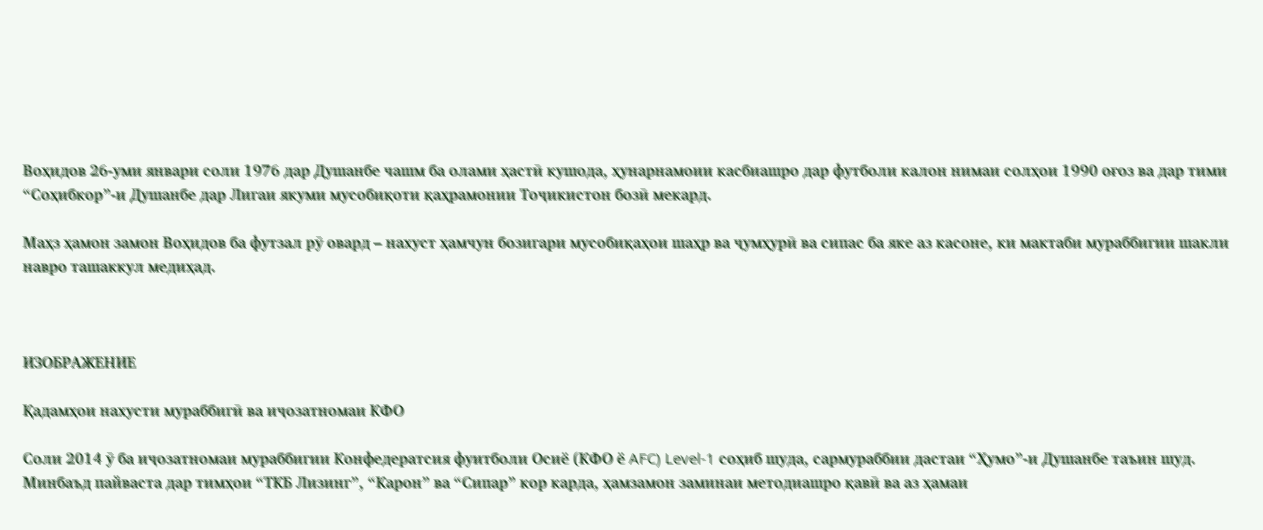Воҳидов 26-уми январи соли 1976 дар Душанбе чашм ба олами ҳастӣ кушода, ҳунарнамоии касбиашро дар футболи калон нимаи солҳои 1990 оғоз ва дар тими “Соҳибкор”-и Душанбе дар Лигаи якуми мусобиқоти қаҳрамонии Тоҷикистон бозӣ мекард.

Маҳз ҳамон замон Воҳидов ба футзал рӯ овард – нахуст ҳамчун бозигари мусобиқаҳои шаҳр ва ҷумҳурӣ ва сипас ба яке аз касоне, ки мактаби мураббигии шакли навро ташаккул медиҳад.



ИЗОБРАЖЕНИЕ

Қадамҳои нахусти мураббигӣ ва иҷозатномаи КФО

Соли 2014 ӯ ба иҷозатномаи мураббигии Конфедератсия фуитболи Осиё (КФО ё AFC) Level-1 соҳиб шуда, сармураббии дастаи “Ҳумо”-и Душанбе таъин шуд. Минбаъд пайваста дар тимҳои “ТКБ Лизинг”, “Карон” ва “Сипар” кор карда, ҳамзамон заминаи методиашро қавӣ ва аз ҳамаи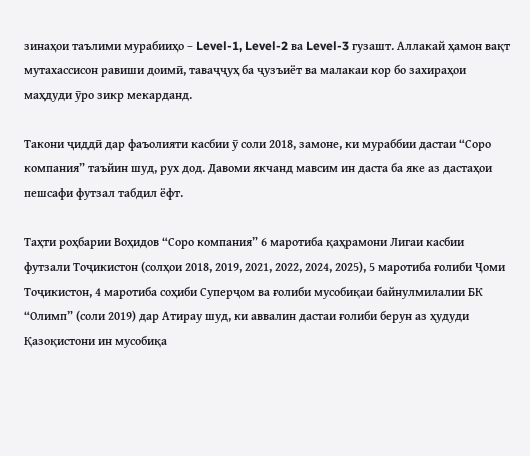зинаҳои таълими мурабииҳо – Level-1, Level-2 ва Level-3 гузашт. Аллакай ҳамон вақт мутахассисон равиши доимӣ, таваҷҷуҳ ба ҷузъиёт ва малакаи кор бо захираҳои маҳдуди ӯро зикр мекарданд.

Такони ҷиддӣ дар фаъолияти касбии ӯ соли 2018, замоне, ки мураббии дастаи “Соро компания” таъйин шуд, рух дод. Давоми якчанд мавсим ин даста ба яке аз дастаҳои пешсафи футзал табдил ёфт.

Таҳти роҳбарии Воҳидов “Соро компания” 6 маротиба қаҳрамони Лигаи касбии футзали Тоҷикистон (солҳои 2018, 2019, 2021, 2022, 2024, 2025), 5 маротиба ғолиби Ҷоми Тоҷикистон, 4 маротиба соҳиби Суперҷом ва ғолиби мусобиқаи байнулмилалии БК “Олимп” (соли 2019) дар Атирау шуд, ки аввалин дастаи ғолиби берун аз ҳудуди Қазоқистони ин мусобиқа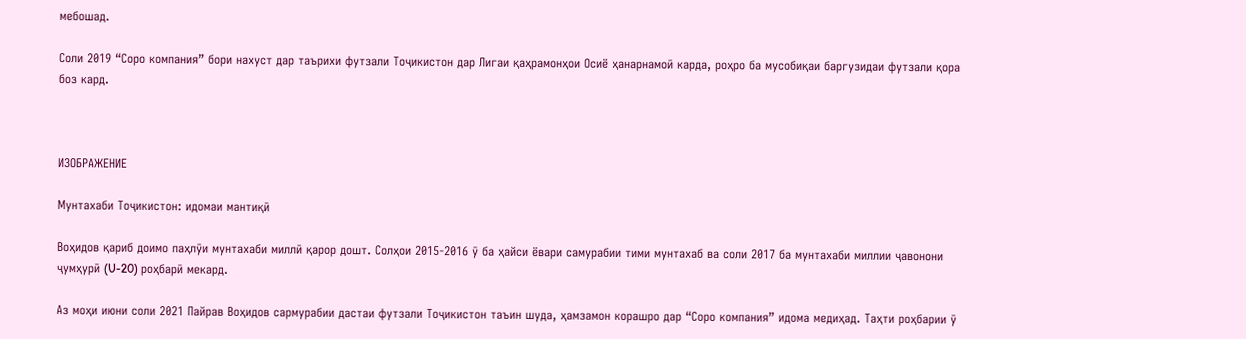мебошад.

Соли 2019 “Соро компания” бори нахуст дар таърихи футзали Тоҷикистон дар Лигаи қаҳрамонҳои Осиё ҳанарнамоӣ карда, роҳро ба мусобиқаи баргузидаи футзали қора боз кард.



ИЗОБРАЖЕНИЕ

Мунтахаби Тоҷикистон: идомаи мантиқӣ

Воҳидов қариб доимо паҳлӯи мунтахаби миллӣ қарор дошт. Солҳои 2015-2016 ӯ ба ҳайси ёвари самурабии тими мунтахаб ва соли 2017 ба мунтахаби миллии ҷавонони ҷумҳурӣ (U-20) роҳбарӣ мекард.

Аз моҳи июни соли 2021 Пайрав Воҳидов сармурабии дастаи футзали Тоҷикистон таъин шуда, ҳамзамон корашро дар “Соро компания” идома медиҳад. Таҳти роҳбарии ӯ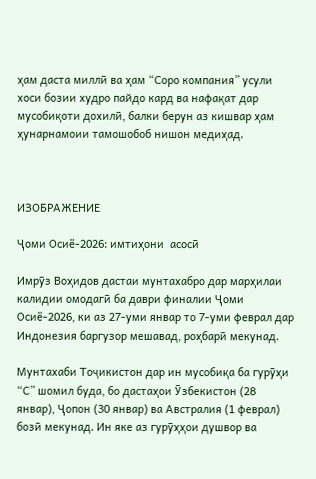ҳам даста миллӣ ва ҳам “Соро компания” усули хоси бозии худро пайдо кард ва нафақат дар мусобиқоти дохилӣ, балки берун аз кишвар ҳам ҳунарнамоии тамошобоб нишон медиҳад.



ИЗОБРАЖЕНИЕ

Ҷоми Осиё-2026: имтиҳони  асосӣ

Имрӯз Воҳидов дастаи мунтахабро дар марҳилаи калидии омодагӣ ба даври финалии Ҷоми Осиё-2026, ки аз 27-уми январ то 7-уми феврал дар Индонезия баргузор мешавад, роҳбарӣ мекунад.

Мунтахаби Тоҷикистон дар ин мусобиқа ба гурӯҳи “С” шомил буда, бо дастаҳои Ӯзбекистон (28 январ), Ҷопон (30 январ) ва Австралия (1 феврал) бозӣ мекунад. Ин яке аз гурӯҳҳои душвор ва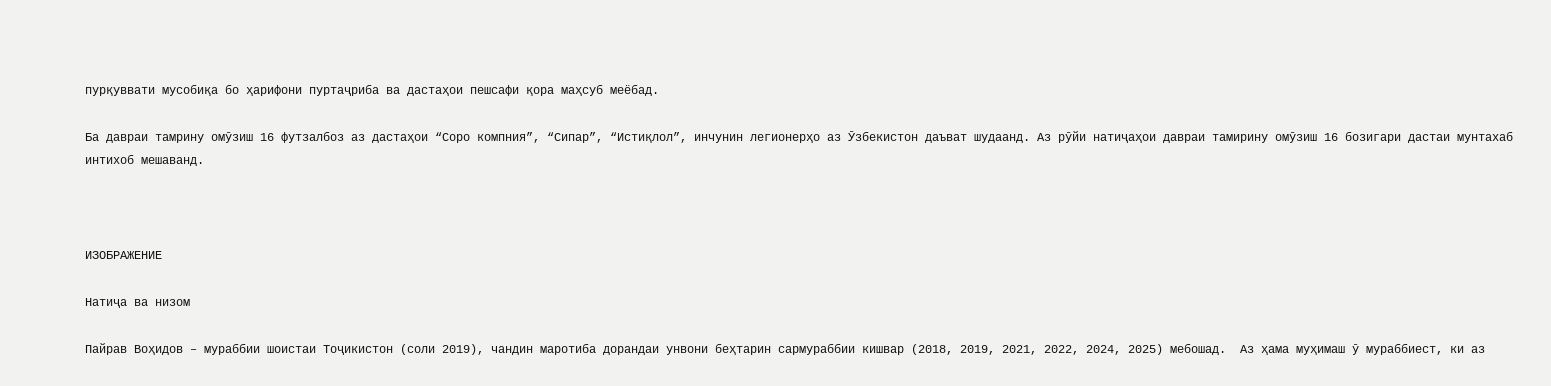пурқуввати мусобиқа бо ҳарифони пуртаҷриба ва дастаҳои пешсафи қора маҳсуб меёбад.

Ба давраи тамрину омӯзиш 16 футзалбоз аз дастаҳои “Соро компния”, “Сипар”, “Истиқлол”, инчунин легионерҳо аз Ӯзбекистон даъват шудаанд. Аз рӯйи натиҷаҳои давраи тамирину омӯзиш 16 бозигари дастаи мунтахаб интихоб мешаванд.



ИЗОБРАЖЕНИЕ

Натиҷа ва низом

Пайрав Воҳидов – мураббии шоистаи Тоҷикистон (соли 2019), чандин маротиба дорандаи унвони беҳтарин сармураббии кишвар (2018, 2019, 2021, 2022, 2024, 2025) мебошад.  Аз ҳама муҳимаш ӯ мураббиест, ки аз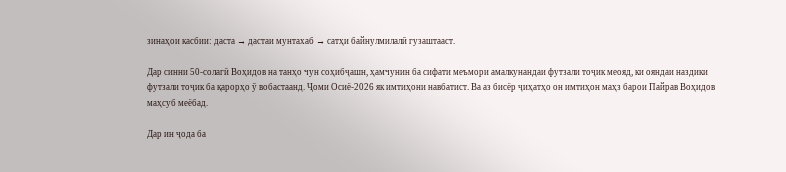зинаҳои касбии: даста → дастаи мунтахаб → сатҳи байнулмилалӣ гузаштааст.

Дар синни 50-солагӣ Воҳидов на танҳо чун соҳибҷашн, ҳамчунин ба сифати меъмори амалкунандаи футзали тоҷик меояд, ки ояндаи наздики футзали тоҷик ба қарорҳо ӯ вобастаанд. Ҷоми Осиё-2026 як имтиҳони навбатист. Ва аз бисёр ҷиҳатҳо он имтиҳон маҳз барои Пайрав Воҳидов маҳсуб меёбад.

Дар ин ҷода ба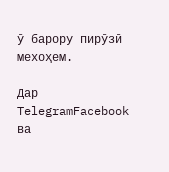ӯ барору пирӯзӣ мехоҳем.

Дар TelegramFacebook ва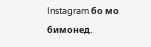Instagram бо мо бимонед.